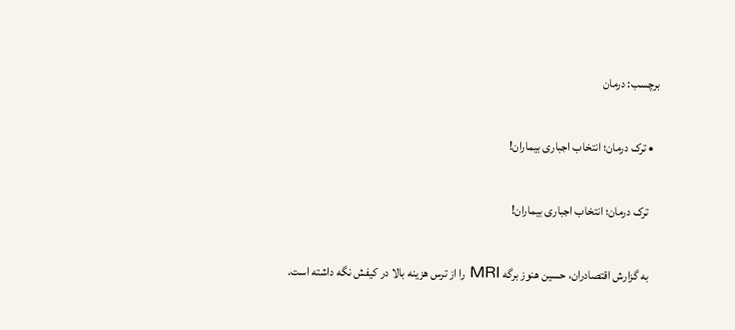برچسب: درمان

  • ترک درمان؛ انتخاب اجباری بیماران!

    ترک درمان؛ انتخاب اجباری بیماران!

    به گزارش اقتصادران، حسین هنوز برگه MRI را از ترس هزینه بالا در کیفش نگه داشته است.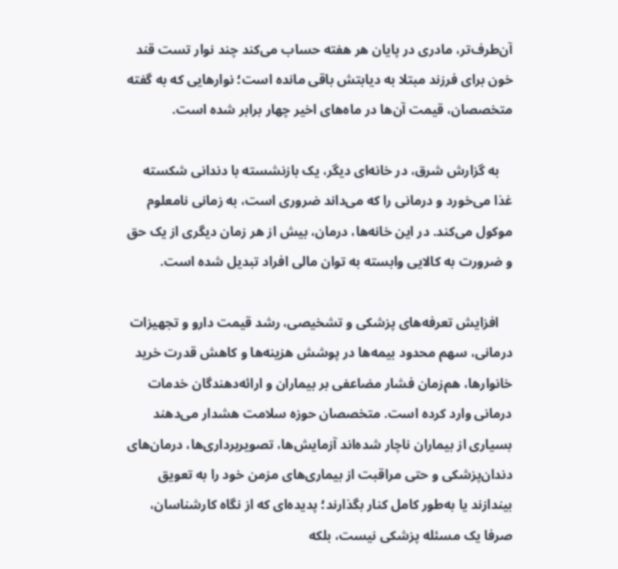آن‌طرف‌تر، مادری در پایان هر هفته حساب می‌کند چند نوار تست قند خون برای فرزند مبتلا به دیابتش باقی مانده است؛ نوارهایی که به گفته متخصصان، قیمت آن‌ها در ماه‌های اخیر چهار برابر شده است.

    به گزارش شرق، در خانه‌ای دیگر، یک بازنشسته با دندانی شکسته غذا می‌خورد و درمانی را که می‌داند ضروری است، به زمانی نامعلوم موکول می‌کند. در این خانه‌ها، درمان، بیش از هر زمان دیگری از یک حق و ضرورت به کالایی وابسته به توان مالی افراد تبدیل شده است.

    افزایش تعرفه‌های پزشکی و تشخیصی، رشد قیمت دارو و تجهیزات درمانی، سهم محدود بیمه‌ها در پوشش هزینه‌ها و کاهش قدرت خرید خانوارها، هم‌زمان فشار مضاعفی بر بیماران و ارائه‌دهندگان خدمات درمانی وارد کرده است. متخصصان حوزه سلامت هشدار می‌دهند بسیاری از بیماران ناچار شده‌اند آزمایش‌ها، تصویربرداری‌ها، درمان‌های دندان‌پزشکی و حتی مراقبت از بیماری‌های مزمن خود را به تعویق بیندازند یا به‌طور کامل کنار بگذارند؛ پدیده‌ای که از نگاه کارشناسان، صرفا یک مسئله پزشکی نیست، بلکه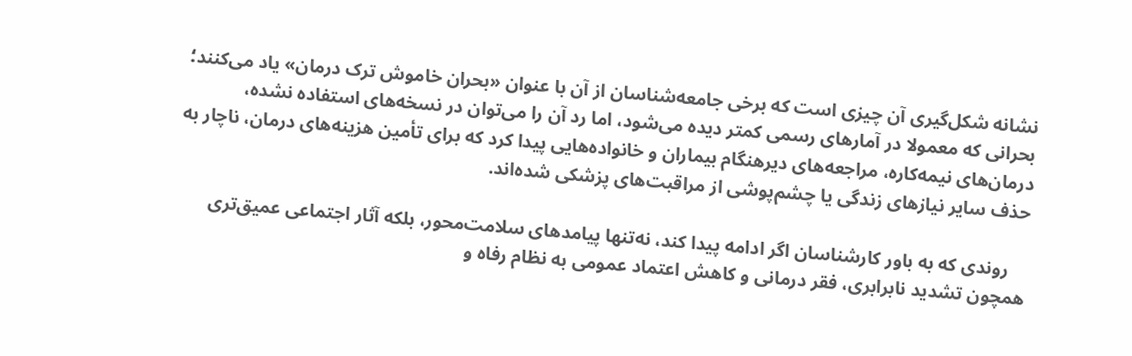نشانه شکل‌گیری آن چیزی است که برخی جامعه‌شناسان از آن با عنوان «بحران خاموش ترک درمان» یاد می‌کنند؛ بحرانی که معمولا در آمارهای رسمی کمتر دیده می‌شود، اما رد آن را می‌توان در نسخه‌های استفاده نشده، درمان‌های نیمه‌کاره، مراجعه‌های دیرهنگام بیماران و خانواده‌هایی پیدا کرد که برای تأمین هزینه‌های درمان، ناچار به حذف سایر نیازهای زندگی یا چشم‌پوشی از مراقبت‌های پزشکی شده‌اند.

    روندی که به باور کارشناسان اگر ادامه پیدا کند، نه‌تنها پیامدهای سلامت‌محور، بلکه آثار اجتماعی عمیق‌تری همچون تشدید نابرابری، فقر درمانی و کاهش اعتماد عمومی به نظام رفاه و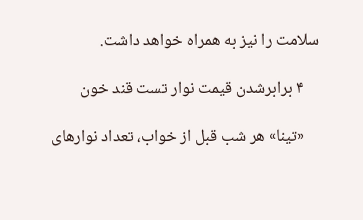سلامت را نیز به همراه خواهد داشت.

    ۴ برابرشدن قیمت نوار تست قند خون

    «تینا» هر شب قبل از خواب، تعداد نوارهای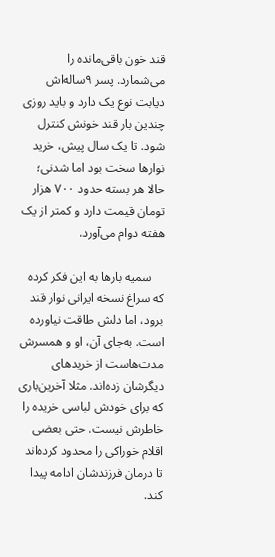قند خون باقی‌مانده را می‌شمارد. پسر ۹ساله‌اش دیابت نوع یک دارد و باید روزی چندین بار قند خونش کنترل شود. تا یک سال پیش، خرید نوارها سخت بود اما شدنی؛ حالا هر بسته حدود ۷۰۰ هزار تومان قیمت دارد و کمتر از یک هفته دوام می‌آورد.

    سمیه بارها به این فکر کرده که سراغ نسخه ایرانی نوار قند برود، اما دلش طاقت نیاورده است. به‌جای آن، او و همسرش مدت‌هاست از خریدهای دیگرشان زده‌اند. مثلا آخرین‌باری که برای خودش لباسی خریده را خاطرش نیست. حتی بعضی اقلام خوراکی را محدود کرده‌اند تا درمان فرزندشان ادامه پیدا کند.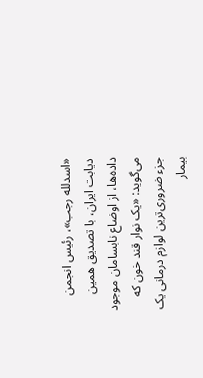«اسدلله رجب»، رئیس انجمن دیابت ایران، با تصدیق همین داده‌ها، از اوضاع نابسامان موجود می‌گوید: «یک نوار قند خون که جزء ضروری‌ترین لوازم درمانی یک بیمار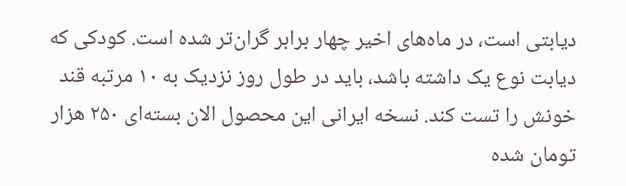دیابتی است، در ماه‌های اخیر چهار برابر گران‌تر شده است. کودکی که دیابت نوع یک داشته باشد، باید در طول روز نزدیک به ۱۰ مرتبه قند خونش را تست کند. نسخه ایرانی این محصول الان بسته‌ای ۲۵۰ هزار تومان شده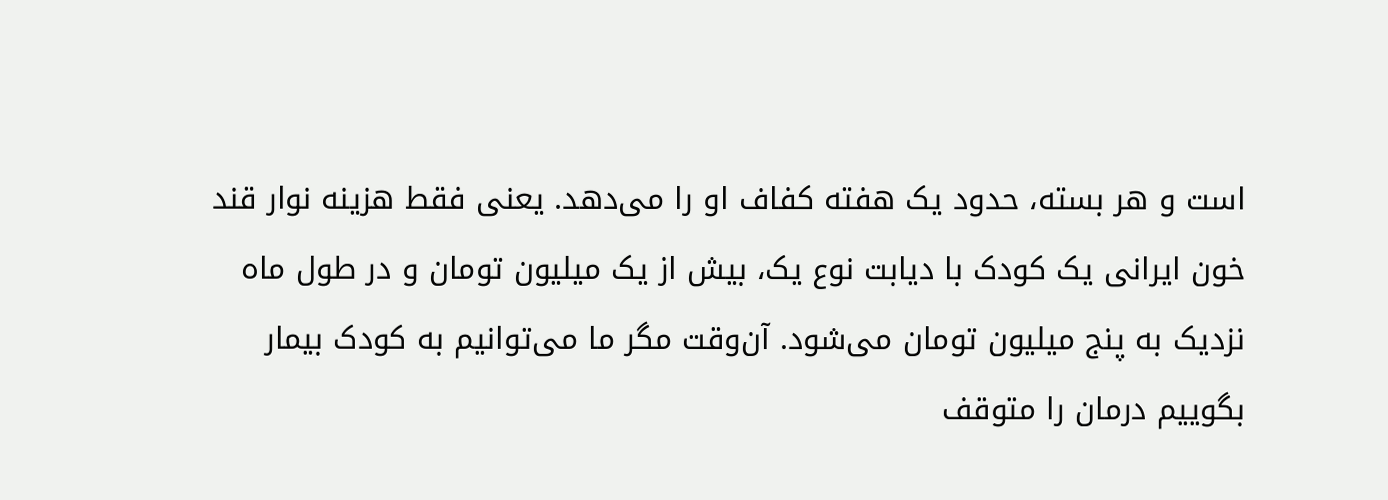است و هر بسته، حدود یک هفته کفاف او را می‌دهد. یعنی فقط هزینه نوار قند خون ایرانی یک کودک با دیابت نوع یک، بیش از یک میلیون تومان و در طول ماه نزدیک به پنج میلیون تومان می‌شود. آن‌وقت مگر ما می‌توانیم به کودک بیمار بگوییم درمان را متوقف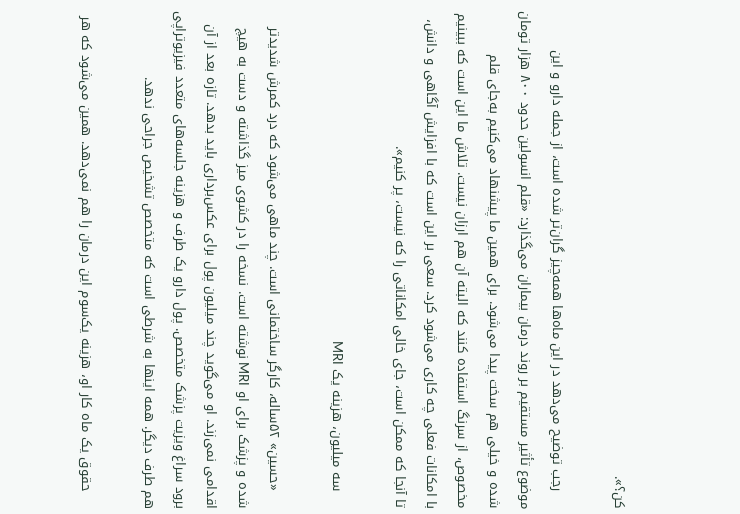کن؟».

    رجب توضیح می‌دهد در این ماه‌ها همه‌چیز گران‌تر شده است، از جمله دارو و این موضوع تأثیر مستقیم بر روند درمان بیماران می‌گذارد: «قلم انسولین حدود ۸۰۰ هزار تومان شده و خیلی هم سخت پیدا می‌شود. برای همین ما پیشنهاد می‌کنیم به‌جای قلم مخصوص، از سرنگ استفاده کنند که البته آن هم ارزان نیست. تلاش ما این است که ببینیم با امکانات فعلی چه کاری می‌شود کرد. سعی بر این است که با افزایش آگاهی و دانش، تا آنجا که ممکن است، جای خالی امکاناتی را که نیست، پر کنیم».

    سه میلیون، هزینه یک MRI

    «حسین» ۵۲ساله، کارگر ساختمانی است. چند ماهی می‌شود که درد کمرش شدیدتر شده و پزشک برای او MRI نوشته است. نسخه را در کشوی میز گذاشته و دست به هیچ اقدامی نمی‌زند. او می‌گوید چند میلیون پول برای عکس‌برداری باید بدهد. تازه بعد از آن برود سراغ ویزیت پزشک متخصص. پول دارو یک طرف و هزینه جلسه‌های متعدد فیزیوتراپی هم طرف دیگر. همه اینها به شرطی است که متخصص تشخیص جراحی ندهد.

    حقوق یک ماه کار او، هزینه یک‌سوم این درمان را هم نمی‌دهد. همین می‌شود که هر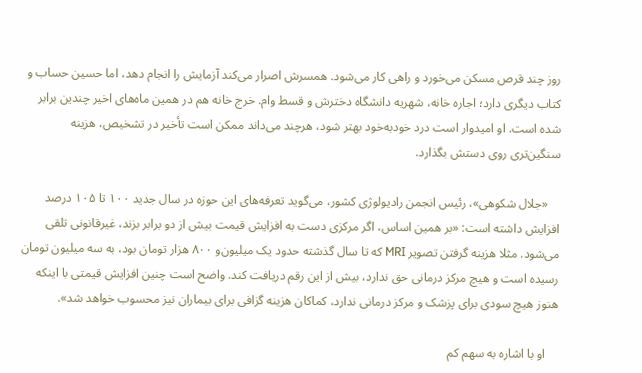روز چند قرص مسکن می‌خورد و راهی کار می‌شود. همسرش اصرار می‌کند آزمایش را انجام دهد، اما حسین حساب و کتاب دیگری دارد؛ اجاره خانه، شهریه دانشگاه دخترش و قسط وام. خرج خانه هم در همین ماه‌های اخیر چندین برابر شده است. او امیدوار است درد خودبه‌خود بهتر شود، هرچند می‌داند ممکن است تأخیر در تشخیص، هزینه سنگین‌تری روی دستش بگذارد.

    «جلال شکوهی»، رئیس انجمن رادیولوژی کشور، می‌گوید تعرفه‌های این حوزه در سال جدید ۱۰۰ تا ۱۰۵ درصد افزایش داشته است: «بر همین اساس، اگر مرکزی دست به افزایش قیمت بیش از دو برابر بزند، غیرقانونی تلقی می‌شود. مثلا هزینه گرفتن تصویر MRI که تا سال گذشته حدود یک میلیون‌و ۸۰۰ هزار تومان بود، به سه میلیون تومان رسیده است و هیچ مرکز درمانی حق ندارد، بیش از این رقم دریافت کند. واضح است چنین افزایش قیمتی با اینکه هنوز هیچ سودی برای پزشک و مرکز درمانی ندارد، کماکان هزینه گزافی برای بیماران نیز محسوب خواهد شد».

    او با اشاره به سهم کم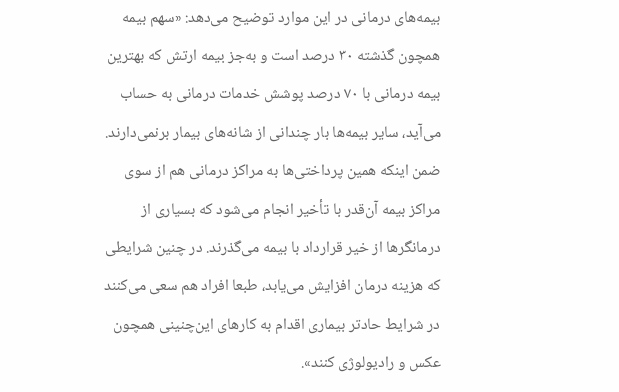بیمه‌های درمانی در این موارد توضیح می‌دهد: «سهم بیمه همچون گذشته ۳۰ درصد است و به‌جز بیمه ارتش که بهترین بیمه درمانی با ۷۰ درصد پوشش خدمات درمانی به حساب می‌آید، سایر بیمه‌ها بار چندانی از شانه‌های بیمار برنمی‌دارند. ضمن اینکه همین پرداختی‌ها به مراکز درمانی هم از سوی مراکز بیمه آن‌قدر با تأخیر انجام می‌شود که بسیاری از درمانگرها از خیر قرارداد با بیمه می‌گذرند. در چنین شرایطی که هزینه درمان افزایش می‌یابد، طبعا افراد هم سعی می‌کنند در شرایط حادتر بیماری اقدام به کارهای این‌چنینی همچون عکس و رادیولوژی کنند».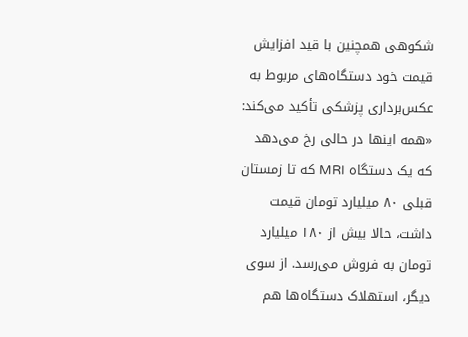شکوهی همچنین با قید افزایش قیمت خود دستگاه‌های مربوط به عکس‌برداری پزشکی تأکید می‌کند: «همه اینها در حالی رخ می‌دهد که یک دستگاه MRI که تا زمستان قبلی ۸۰ میلیارد تومان قیمت داشت، حالا بیش از ۱۸۰ میلیارد تومان به فروش می‌رسد. از سوی دیگر، استهلاک دستگاه‌ها هم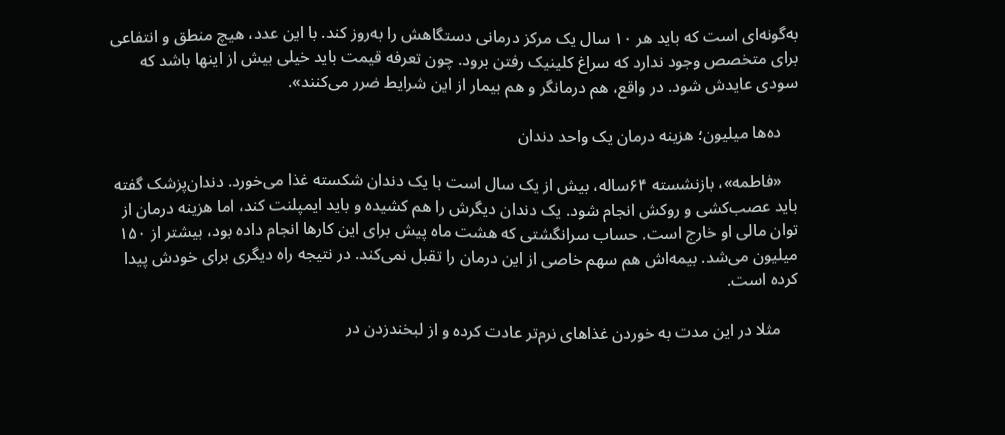به‌گونه‌ای است که باید هر ۱۰ سال یک مرکز درمانی دستگاهش را به‌روز کند. با این عدد، هیچ منطق و انتفاعی برای متخصص وجود ندارد که سراغ کلینیک رفتن برود. چون تعرفه قیمت باید خیلی بیش از اینها باشد که سودی عایدش شود. در واقع، هم درمانگر و هم بیمار از این شرایط ضرر می‌کنند».

    ده‌ها میلیون؛ هزینه درمان یک واحد دندان

    «فاطمه»، بازنشسته ۶۴ساله، بیش از یک سال است با یک دندان شکسته غذا می‌خورد. دندان‌پزشک گفته باید عصب‌کشی و روکش انجام شود. یک دندان دیگرش را هم کشیده و باید ایمپلنت کند، اما هزینه درمان از توان مالی او خارج است. حساب سرانگشتی که هشت ماه پیش برای این کارها انجام داده بود، بیشتر از ۱۵۰ میلیون می‌شد. بیمه‌اش هم سهم خاصی از این درمان را تقبل نمی‌کند. در نتیجه راه دیگری برای خودش پیدا کرده است.

    مثلا در این مدت به خوردن غذاهای نرم‌تر عادت کرده و از لبخندزدن در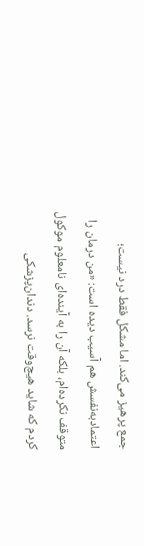جمع پرهیز می‌کند. اما مشکل فقط درد نیست؛ اعتمادبه‌نفسش هم آسیب دیده است: «من درمان را متوقف نکرده‌ام، بلکه آن را به آینده‌ای نامعلوم موکول کردم که شاید هیچ‌وقت نرسد. دندان‌پزشکی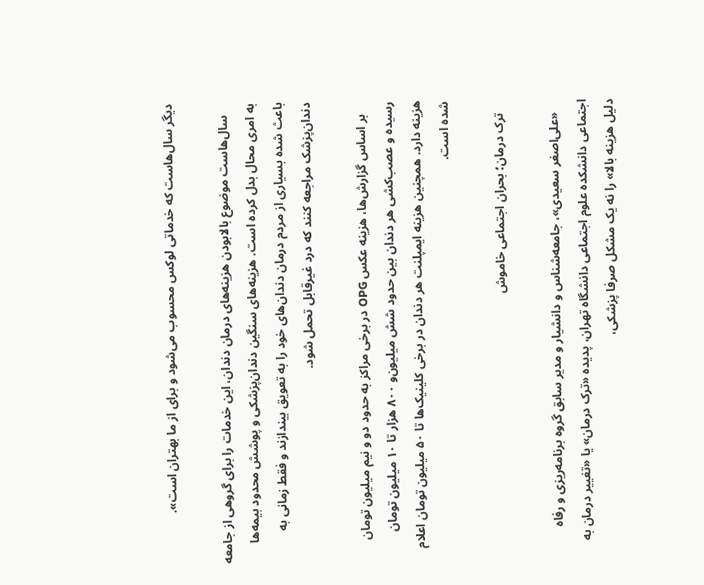دیگر سال‌هاست که خدماتی لوکس محسوب می‌شود و برای از ما بهتران است».

    سال‌هاست موضوع بالابودن هزینه‌های درمان دندان، این خدمات را برای گروهی از جامعه به امری محال بدل کرده است. هزینه‌های سنگین دندان‌پزشکی و پوشش محدود بیمه‌ها باعث شده بسیاری از مردم درمان دندان‌های خود را به تعویق بیندازند و فقط زمانی به دندان‌پزشک مراجعه کنند که درد غیرقابل تحمل شود.

    بر اساس گزارش‌ها، هزینه عکس OPG در برخی مراکز به حدود دو و نیم میلیون تومان رسیده و عصب‌کشی هر دندان بین حدود شش میلیون‌و ۸۰۰ هزار تا ۱۰ میلیون تومان هزینه دارد. همچنین هزینه ایمپلنت هر دندان در برخی کلینیک‌ها تا ۵۰ میلیون تومان اعلام شده است.

    ترک درمان؛ بحران اجتماعی خاموش

    «علی‌اصغر سعیدی»، جامعه‌شناس و دانشیار و مدیر سابق گروه برنامه‌ریزی و رفاه اجتماعی دانشکده علوم اجتماعی دانشگاه تهران، پدیده «ترک درمان» یا «تغییر درمان به دلیل هزینه بالا» را نه یک مشکل صرفا پزشکی،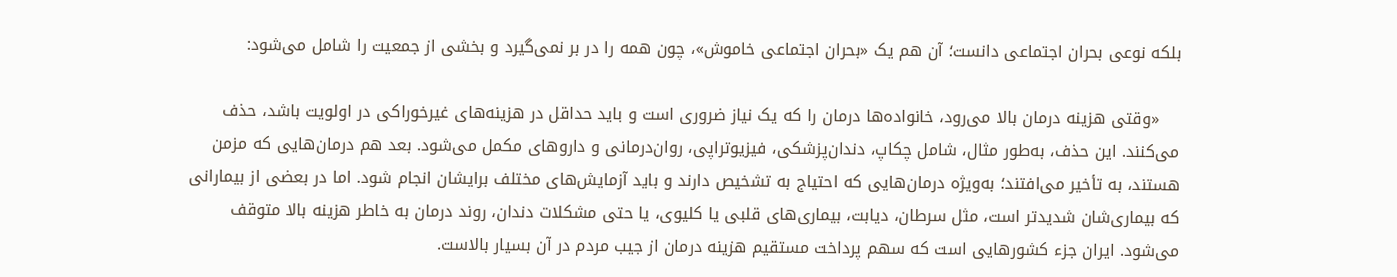بلکه نوعی بحران اجتماعی دانست؛ آن هم یک «بحران اجتماعی خاموش»، چون همه را در بر نمی‌گیرد و بخشی از جمعیت را شامل می‌شود:

    «وقتی هزینه درمان بالا می‌رود، خانواده‌ها درمان را که یک نیاز ضروری است و باید حداقل در هزینه‌های غیرخوراکی در اولویت باشد، حذف می‌کنند. این حذف، به‌طور مثال، شامل چکاپ، دندان‌پزشکی، فیزیوتراپی، روان‌درمانی و داروهای مکمل می‌شود. بعد هم درمان‌هایی که مزمن هستند، به تأخیر می‌افتند؛ به‌ویژه درمان‌هایی که احتیاج به تشخیص دارند و باید آزمایش‌های مختلف برایشان انجام شود. اما در بعضی از بیمارانی که بیماری‌شان شدیدتر است، مثل سرطان، دیابت، بیماری‌های قلبی یا کلیوی، یا حتی مشکلات دندان، روند درمان به خاطر هزینه بالا متوقف می‌شود. ایران جزء کشورهایی است که سهم پرداخت مستقیم هزینه درمان از جیب مردم در آن بسیار بالاست.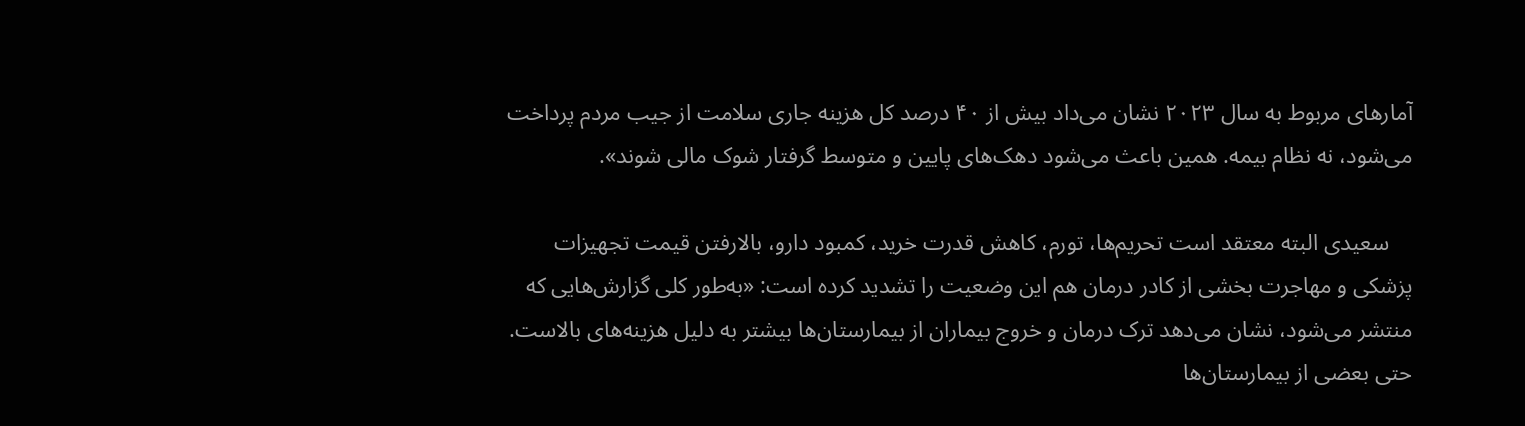آمارهای مربوط به سال ۲۰۲۳ نشان می‌داد بیش از ۴۰ درصد کل هزینه جاری سلامت از جیب مردم پرداخت می‌شود، نه نظام بیمه. همین باعث می‌شود دهک‌های پایین و متوسط گرفتار شوک مالی شوند».

    سعیدی البته معتقد است تحریم‌ها، تورم، کاهش قدرت خرید، کمبود دارو، بالارفتن قیمت تجهیزات پزشکی و مهاجرت بخشی از کادر درمان هم این وضعیت را تشدید کرده است: «به‌طور کلی گزارش‌هایی که منتشر می‌شود، نشان می‌دهد ترک درمان و خروج بیماران از بیمارستان‌ها بیشتر به دلیل هزینه‌های بالاست. حتی بعضی از بیمارستان‌ها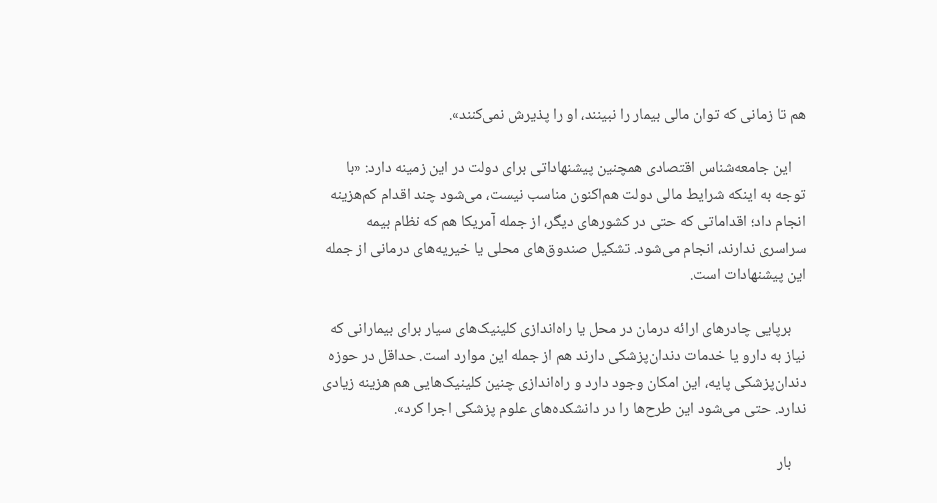هم تا زمانی که توان مالی بیمار را نبینند، او را پذیرش نمی‌کنند».

    این جامعه‌شناس اقتصادی همچنین پیشنهاداتی برای دولت در این زمینه دارد: «با توجه به اینکه شرایط مالی دولت هم‌اکنون مناسب نیست، می‌شود چند اقدام کم‌هزینه انجام داد؛ اقداماتی که حتی در کشورهای دیگر، از جمله آمریکا هم که نظام بیمه سراسری ندارند، انجام می‌شود. تشکیل صندوق‌های محلی یا خیریه‌های درمانی از جمله این پیشنهادات است.

    برپایی چادرهای ارائه درمان در محل یا راه‌اندازی کلینیک‌های سیار برای بیمارانی که نیاز به دارو یا خدمات دندان‌پزشکی دارند هم از جمله این موارد است. حداقل در حوزه دندان‌پزشکی پایه، این امکان وجود دارد و راه‌اندازی چنین کلینیک‌هایی هم هزینه زیادی ندارد. حتی می‌شود این طرح‌ها را در دانشکده‌های علوم پزشکی اجرا کرد».

    بار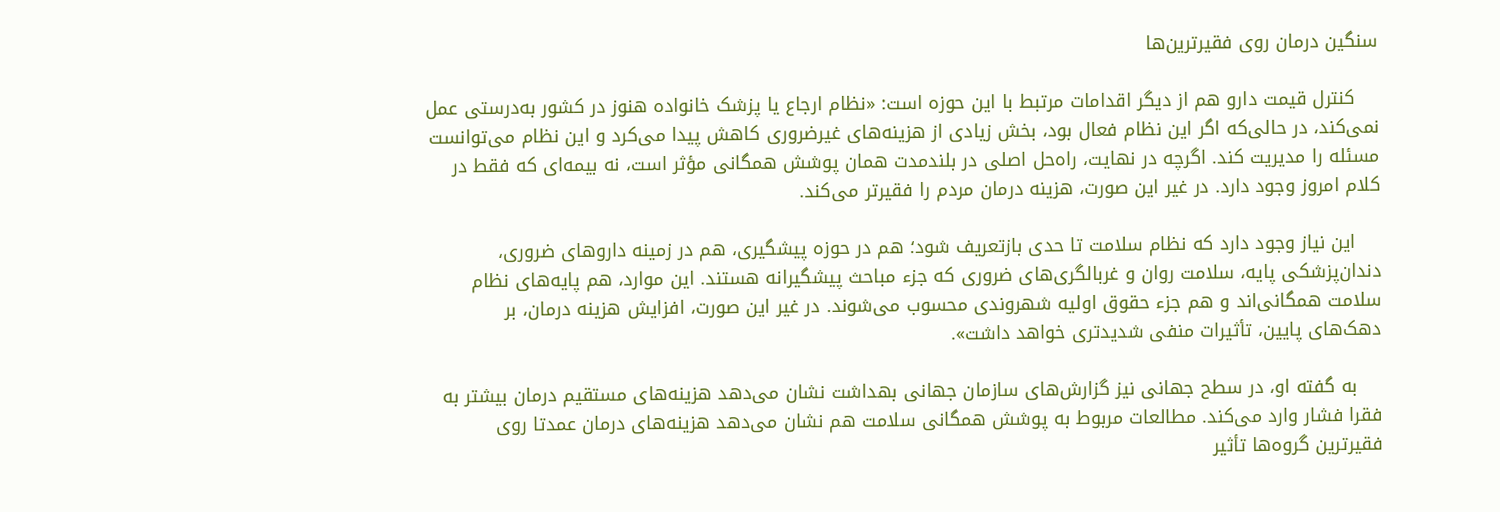سنگین درمان روی فقیرترین‌ها

    کنترل قیمت دارو هم از دیگر اقدامات مرتبط با این حوزه است: «نظام ارجاع یا پزشک خانواده هنوز در کشور به‌درستی عمل نمی‌کند، در حالی‌که اگر این نظام فعال بود، بخش زیادی از هزینه‌های غیرضروری کاهش پیدا می‌کرد و این نظام می‌توانست مسئله را مدیریت کند. اگرچه در نهایت، راه‌حل اصلی در بلندمدت همان پوشش همگانی مؤثر است، نه بیمه‌ای که فقط در کلام امروز وجود دارد. در غیر این صورت، هزینه درمان مردم را فقیرتر می‌کند.

    این نیاز وجود دارد که نظام سلامت تا حدی بازتعریف شود؛ هم در حوزه پیشگیری، هم در زمینه داروهای ضروری، دندان‌پزشکی پایه، سلامت روان و غربالگری‌های ضروری که جزء مباحث پیشگیرانه هستند. این موارد، هم پایه‌های نظام سلامت همگانی‌اند و هم جزء حقوق اولیه شهروندی محسوب می‌شوند. در غیر این صورت، افزایش هزینه درمان، بر دهک‌های پایین، تأثیرات منفی شدیدتری خواهد داشت».

    به گفته او، در سطح جهانی نیز گزارش‌های سازمان جهانی بهداشت نشان می‌دهد هزینه‌های مستقیم درمان بیشتر به فقرا فشار وارد می‌کند. مطالعات مربوط به پوشش همگانی سلامت هم نشان می‌دهد هزینه‌های درمان عمدتا روی فقیرترین گروه‌ها تأثیر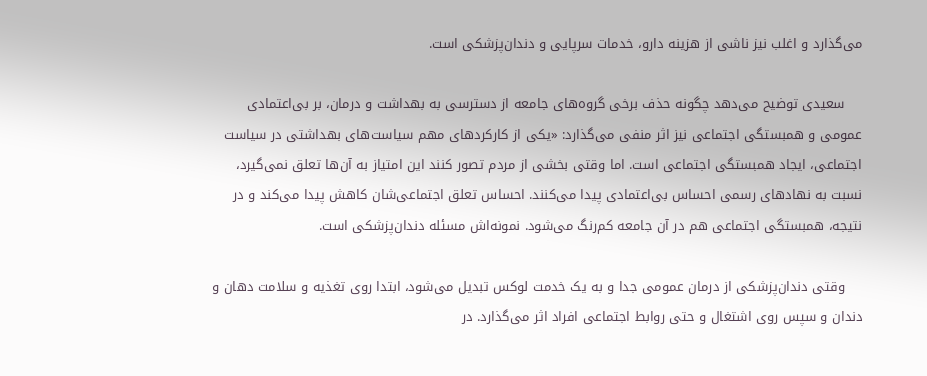می‌گذارد و اغلب نیز ناشی از هزینه دارو، خدمات سرپایی و دندان‌پزشکی است.

    سعیدی توضیح می‌دهد چگونه حذف برخی گروه‌های جامعه از دسترسی به بهداشت و درمان، بر بی‌اعتمادی عمومی و همبستگی اجتماعی نیز اثر منفی می‌گذارد: «یکی از کارکردهای مهم سیاست‌های بهداشتی در سیاست اجتماعی، ایجاد همبستگی اجتماعی است. اما وقتی بخشی از مردم تصور کنند این امتیاز به آن‌ها تعلق نمی‌گیرد، نسبت به نهادهای رسمی احساس بی‌اعتمادی پیدا می‌کنند. احساس تعلق اجتماعی‌شان کاهش پیدا می‌کند و در نتیجه، همبستگی اجتماعی هم در آن جامعه کم‌رنگ می‌شود. نمونه‌اش مسئله دندان‌پزشکی است.

    وقتی دندان‌پزشکی از درمان عمومی جدا و به یک خدمت لوکس تبدیل می‌شود، ابتدا روی تغذیه و سلامت دهان و دندان و سپس روی اشتغال و حتی روابط اجتماعی افراد اثر می‌گذارد. در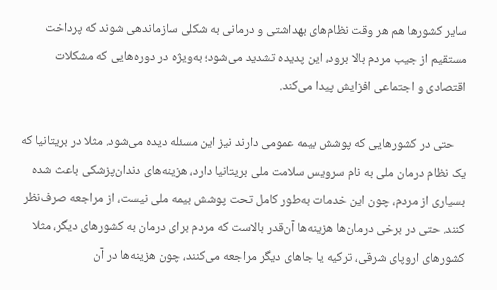سایر کشورها هم هر وقت نظام‌های بهداشتی و درمانی به شکلی سازماندهی شوند که پرداخت مستقیم از جیب مردم بالا برود، این پدیده تشدید می‌شود؛ به‌ویژه در دوره‌هایی که مشکلات اقتصادی و اجتماعی افزایش پیدا می‌کند.

    حتی در کشورهایی که پوشش بیمه عمومی دارند نیز این مسئله دیده می‌شود. مثلا در بریتانیا که یک نظام درمان ملی به نام سرویس سلامت ملی بریتانیا دارد، هزینه‌های دندان‌پزشکی باعث شده بسیاری از مردم، چون این خدمات به‌طور کامل تحت پوشش بیمه ملی نیست، از مراجعه صرف‌نظر کنند. حتی در برخی درمان‌ها هزینه‌ها آن‌قدر بالاست که مردم برای درمان به کشورهای دیگر، مثلا کشورهای اروپای شرقی، ترکیه یا جاهای دیگر مراجعه می‌کنند، چون هزینه‌ها در آن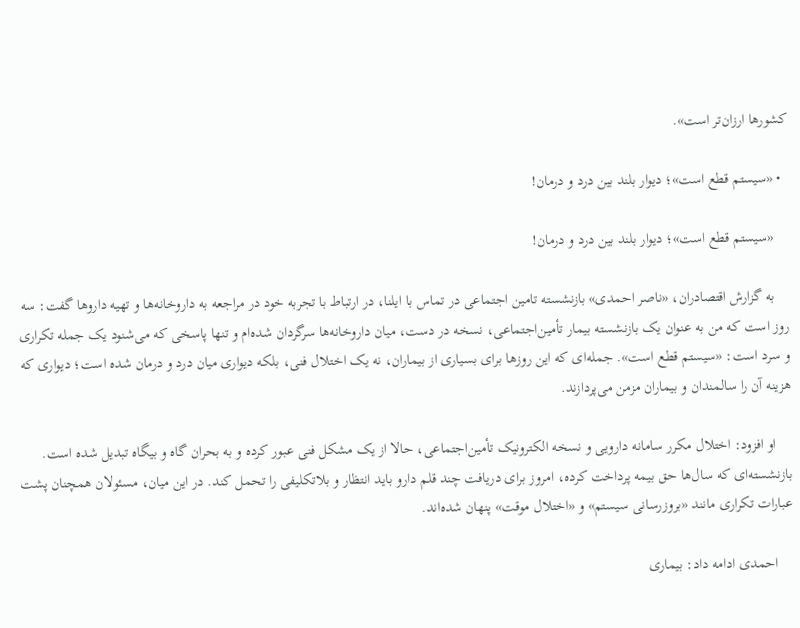کشورها ارزان‌تر است».

  • «سیستم قطع است»؛ دیوار بلند بین درد و درمان!

    «سیستم قطع است»؛ دیوار بلند بین درد و درمان!

    به گزارش اقتصادران، «ناصر احمدی» بازنشسته تامین اجتماعی در تماس با ایلنا، در ارتباط با تجربه خود در مراجعه به داروخانه‌ها و تهیه داروها گفت: سه روز است که من به عنوان یک بازنشسته بیمار تأمین‌اجتماعی، نسخه در دست، میان داروخانه‌ها سرگردان شده‌ام و تنها پاسخی که می‌شنود یک جمله تکراری و سرد است: «سیستم قطع است». جمله‌ای که این روزها برای بسیاری از بیماران، نه یک اختلال فنی، بلکه دیواری میان درد و درمان شده است؛ دیواری که هزینه آن را سالمندان و بیماران مزمن می‌پردازند.

    او افزود: اختلال مکرر سامانه دارویی و نسخه الکترونیک تأمین‌اجتماعی، حالا از یک مشکل فنی عبور کرده و به بحران گاه و بیگاه تبدیل شده است. بازنشسته‌ای که سال‌ها حق بیمه پرداخت کرده، امروز برای دریافت چند قلم دارو باید انتظار و بلاتکلیفی را تحمل کند. در این میان، مسئولان همچنان پشت عبارات تکراری مانند «بروزرسانی سیستم» و «اختلال موقت» پنهان شده‌اند.

    احمدی ادامه داد: بیماری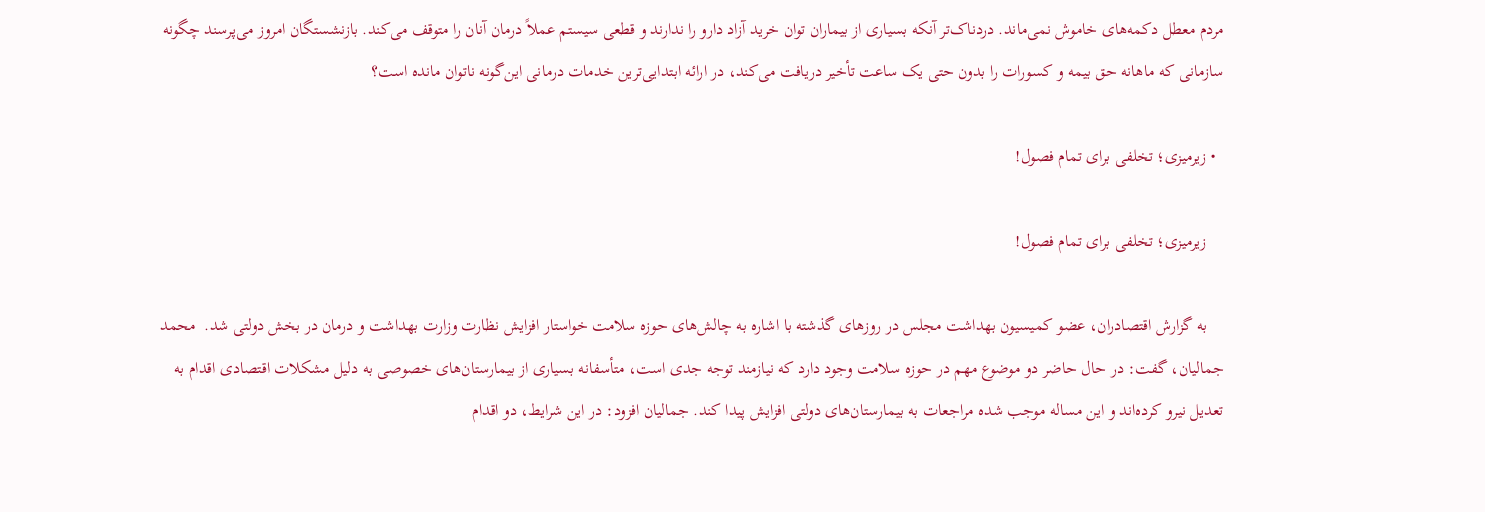مردم معطل دکمه‌های خاموش نمی‌ماند. دردناک‌تر آنکه بسیاری از بیماران توان خرید آزاد دارو را ندارند و قطعی سیستم عملاً درمان آنان را متوقف می‌کند. بازنشستگان امروز می‌پرسند چگونه سازمانی که ماهانه حق بیمه و کسورات را بدون حتی یک ساعت تأخیر دریافت می‌کند، در ارائه ابتدایی‌ترین خدمات درمانی این‌گونه ناتوان مانده است؟

  • زیرمیزی؛ تخلفی برای تمام فصول!

    زیرمیزی؛ تخلفی برای تمام فصول!

    به گزارش اقتصادران، عضو کمیسیون بهداشت مجلس در روزهای گذشته با اشاره به چالش‌های حوزه سلامت خواستار افزایش نظارت وزارت بهداشت و درمان در بخش دولتی شد.  محمد جمالیان، گفت: در حال حاضر دو موضوع مهم در حوزه سلامت وجود دارد که نیازمند توجه جدی است، متأسفانه بسیاری از بیمارستان‌های خصوصی به دلیل مشکلات اقتصادی اقدام به تعدیل نیرو کرده‌اند و این مساله موجب شده مراجعات به بیمارستان‌های دولتی افزایش پیدا کند. جمالیان افزود: در این شرایط، دو اقدام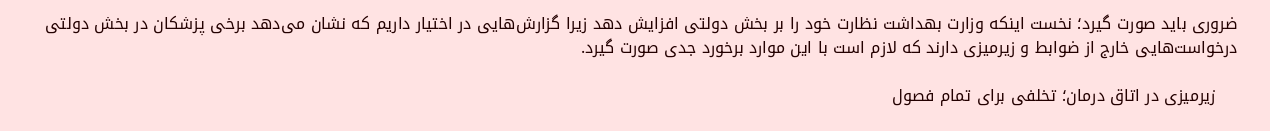ضروری باید صورت گیرد؛ نخست اینکه وزارت بهداشت نظارت خود را بر بخش دولتی افزایش دهد زیرا گزارش‌هایی در اختیار داریم که نشان می‌دهد برخی پزشکان در بخش دولتی درخواست‌هایی خارج از ضوابط و زیرمیزی دارند که لازم است با این موارد برخورد جدی صورت گیرد.

    زیرمیزی در اتاق درمان؛ تخلفی برای تمام فصول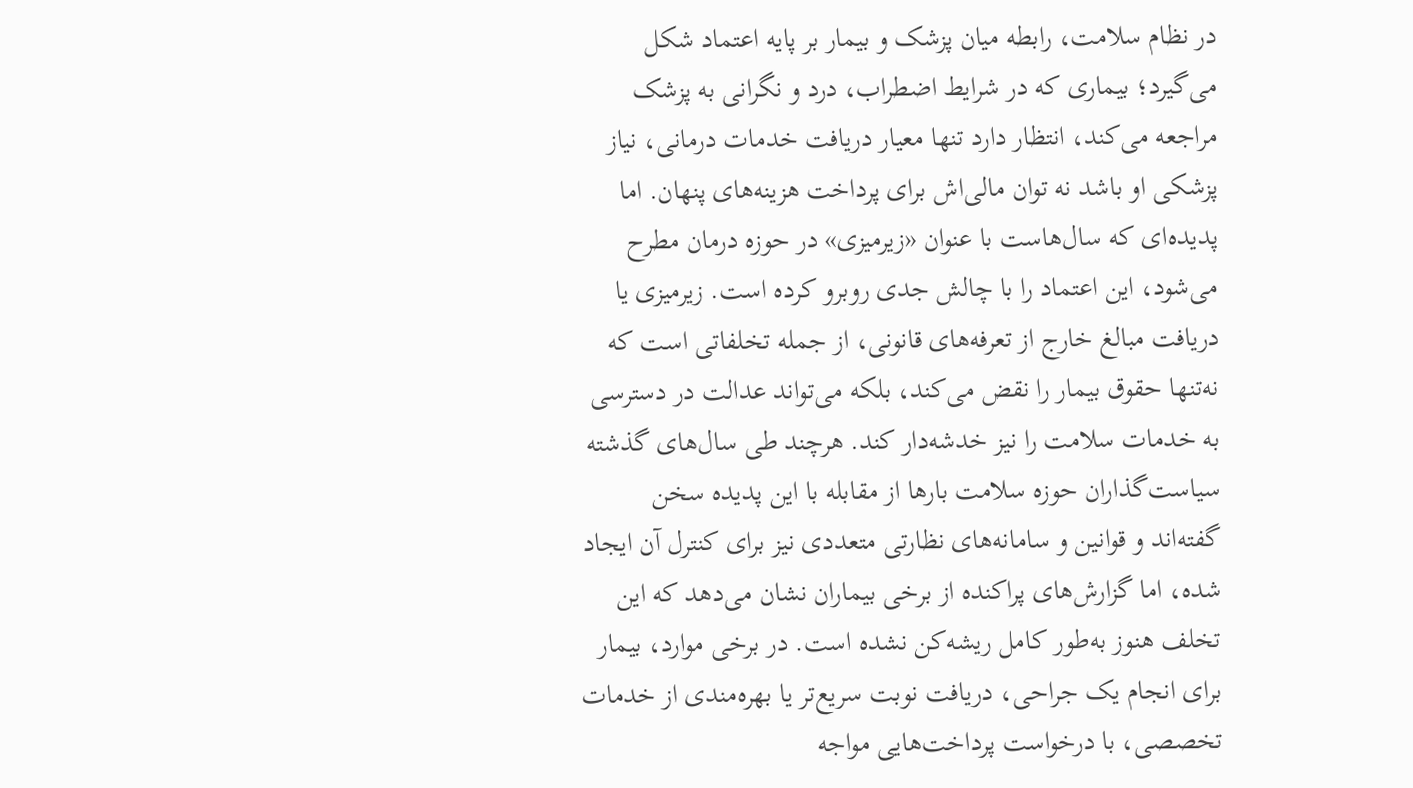در نظام سلامت، رابطه میان پزشک و بیمار بر پایه اعتماد شکل می‌گیرد؛ بیماری که در شرایط اضطراب، درد و نگرانی به پزشک مراجعه می‌کند، انتظار دارد تنها معیار دریافت خدمات درمانی، نیاز پزشکی او باشد نه توان مالی‌اش برای پرداخت هزینه‌های پنهان. اما پدیده‌ای که سال‌هاست با عنوان «زیرمیزی» در حوزه درمان مطرح می‌شود، این اعتماد را با چالش جدی روبرو کرده است. زیرمیزی یا دریافت مبالغ خارج از تعرفه‌های قانونی، از جمله تخلفاتی است که نه‌تنها حقوق بیمار را نقض می‌کند، بلکه می‌تواند عدالت در دسترسی به خدمات سلامت را نیز خدشه‌دار کند. هرچند طی سال‌های گذشته سیاست‌گذاران حوزه سلامت بارها از مقابله با این پدیده سخن گفته‌اند و قوانین و سامانه‌های نظارتی متعددی نیز برای کنترل آن ایجاد شده، اما گزارش‌های پراکنده از برخی بیماران نشان می‌دهد که این تخلف هنوز به‌طور کامل ریشه‌کن نشده است. در برخی موارد، بیمار برای انجام یک جراحی، دریافت نوبت سریع‌تر یا بهره‌مندی از خدمات تخصصی، با درخواست پرداخت‌هایی مواجه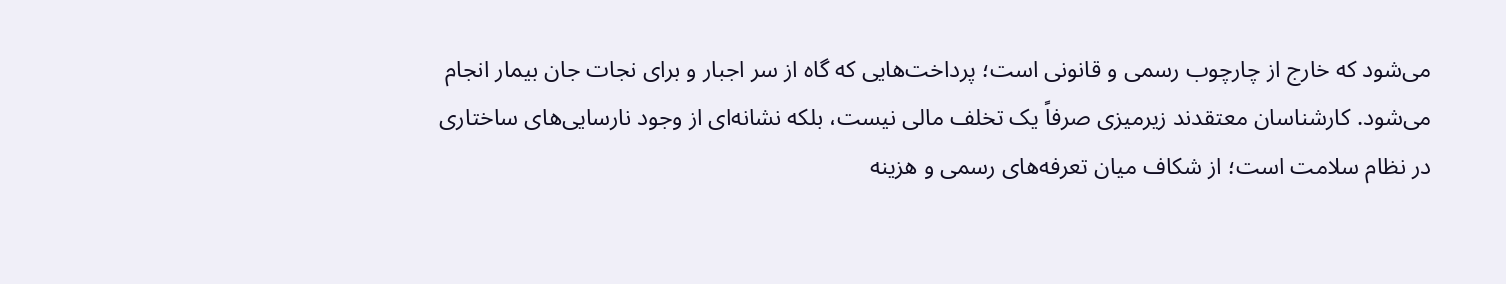می‌شود که خارج از چارچوب رسمی و قانونی است؛ پرداخت‌هایی که گاه از سر اجبار و برای نجات جان بیمار انجام می‌شود. کارشناسان معتقدند زیرمیزی صرفاً یک تخلف مالی نیست، بلکه نشانه‌ای از وجود نارسایی‌های ساختاری در نظام سلامت است؛ از شکاف میان تعرفه‌های رسمی و هزینه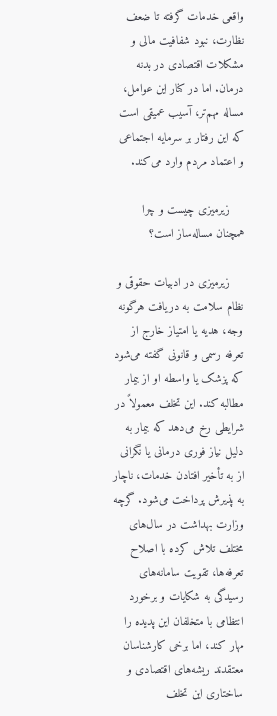واقعی خدمات گرفته تا ضعف نظارت، نبود شفافیت مالی و مشکلات اقتصادی در بدنه درمان. اما در کنار این عوامل، مساله مهم‌تر، آسیب عمیقی است که این رفتار بر سرمایه اجتماعی و اعتماد مردم وارد می‌کند.

    زیرمیزی چیست و چرا همچنان مساله‌ساز است؟

    زیرمیزی در ادبیات حقوقی و نظام سلامت به دریافت هرگونه وجه، هدیه یا امتیاز خارج از تعرفه رسمی و قانونی گفته می‌شود که پزشک یا واسطه او از بیمار مطالبه کند. این تخلف معمولاً در شرایطی رخ می‌دهد که بیمار به دلیل نیاز فوری درمانی یا نگرانی از به تأخیر افتادن خدمات، ناچار به پذیرش پرداخت می‌شود. گرچه وزارت بهداشت در سال‌های مختلف تلاش کرده با اصلاح تعرفه‌ها، تقویت سامانه‌های رسیدگی به شکایات و برخورد انتظامی با متخلفان این پدیده را مهار کند، اما برخی کارشناسان معتقدند ریشه‌های اقتصادی و ساختاری این تخلف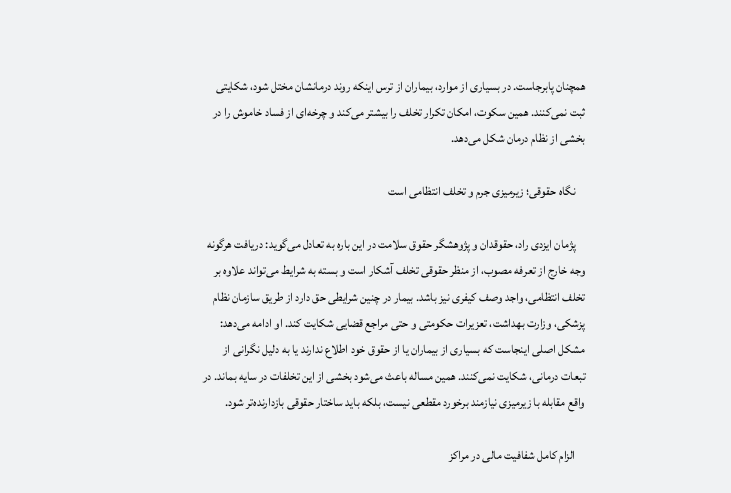همچنان پابرجاست. در بسیاری از موارد، بیماران از ترس اینکه روند درمانشان مختل شود، شکایتی ثبت نمی‌کنند. همین سکوت، امکان تکرار تخلف را بیشتر می‌کند و چرخه‌ای از فساد خاموش را در بخشی از نظام درمان شکل می‌دهد.

    نگاه حقوقی؛ زیرمیزی جرم و تخلف انتظامی است

    پژمان ایزدی راد، حقوقدان و پژوهشگر حقوق سلامت در این باره به تعادل می‌گوید: دریافت هرگونه وجه خارج از تعرفه مصوب، از منظر حقوقی تخلف آشکار است و بسته به شرایط می‌تواند علاوه بر تخلف انتظامی، واجد وصف کیفری نیز باشد. بیمار در چنین شرایطی حق دارد از طریق سازمان نظام پزشکی، وزارت بهداشت، تعزیرات حکومتی و حتی مراجع قضایی شکایت کند. او ادامه می‌دهد: مشکل اصلی اینجاست که بسیاری از بیماران یا از حقوق خود اطلاع ندارند یا به دلیل نگرانی از تبعات درمانی، شکایت نمی‌کنند. همین مساله باعث می‌شود بخشی از این تخلفات در سایه بماند. در واقع مقابله با زیرمیزی نیازمند برخورد مقطعی نیست، بلکه باید ساختار حقوقی بازدارنده‌تر شود.

    الزام کامل شفافیت مالی در مراکز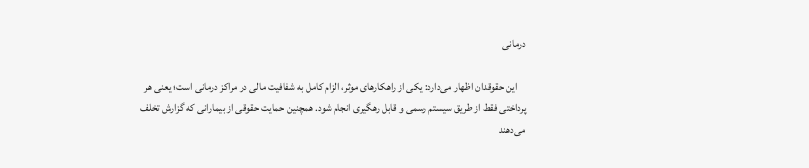درمانی

    این حقوقدان اظهار می‌دارد: یکی از راهکارهای موثر، الزام کامل به شفافیت مالی در مراکز درمانی است؛ یعنی هر پرداختی فقط از طریق سیستم رسمی و قابل رهگیری انجام شود. همچنین حمایت حقوقی از بیمارانی که گزارش تخلف می‌دهند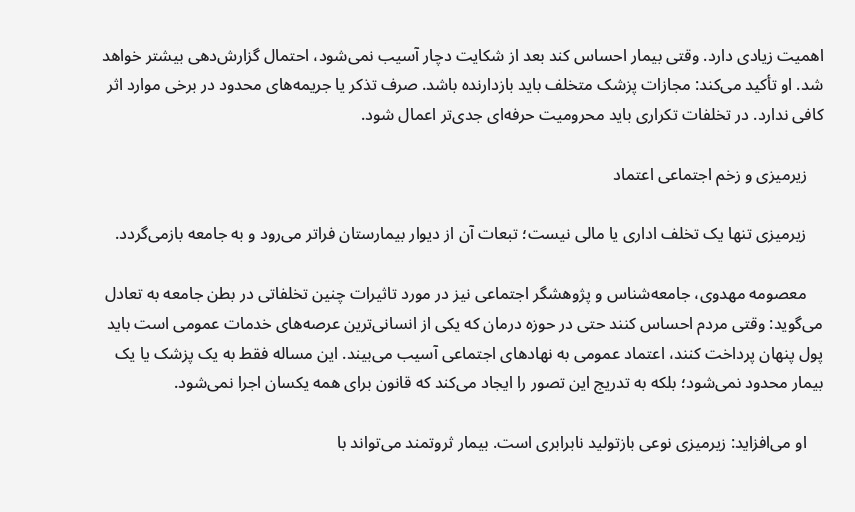اهمیت زیادی دارد. وقتی بیمار احساس کند بعد از شکایت دچار آسیب نمی‌شود، احتمال گزارش‌دهی بیشتر خواهد شد. او تأکید می‌کند: مجازات پزشک متخلف باید بازدارنده باشد. صرف تذکر یا جریمه‌های محدود در برخی موارد اثر کافی ندارد. در تخلفات تکراری باید محرومیت حرفه‌ای جدی‌تر اعمال شود.

    زیرمیزی و زخم اجتماعی اعتماد

    زیرمیزی تنها یک تخلف اداری یا مالی نیست؛ تبعات آن از دیوار بیمارستان فراتر می‌رود و به جامعه بازمی‌گردد.

    معصومه مهدوی، جامعه‌شناس و پژوهشگر اجتماعی نیز در مورد تاثیرات چنین تخلفاتی در بطن جامعه به تعادل می‌گوید: وقتی مردم احساس کنند حتی در حوزه درمان که یکی از انسانی‌ترین عرصه‌های خدمات عمومی است باید پول پنهان پرداخت کنند، اعتماد عمومی به نهادهای اجتماعی آسیب می‌بیند. این مساله فقط به یک پزشک یا یک بیمار محدود نمی‌شود؛ بلکه به تدریج این تصور را ایجاد می‌کند که قانون برای همه یکسان اجرا نمی‌شود.

    او می‌افزاید: زیرمیزی نوعی بازتولید نابرابری است. بیمار ثروتمند می‌تواند با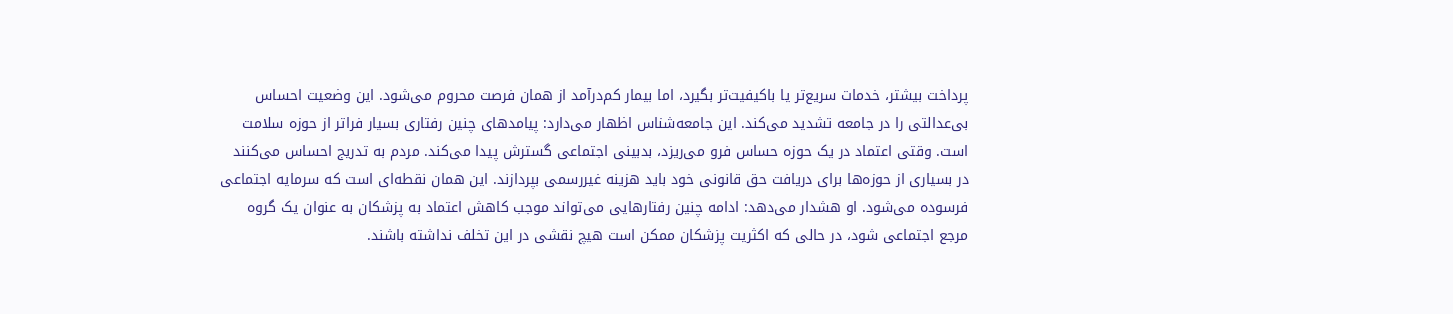پرداخت بیشتر، خدمات سریع‌تر یا باکیفیت‌تر بگیرد، اما بیمار کم‌درآمد از همان فرصت محروم می‌شود. این وضعیت احساس بی‌عدالتی را در جامعه تشدید می‌کند. این جامعه‌شناس اظهار می‌دارد: پیامدهای چنین رفتاری بسیار فراتر از حوزه سلامت است. وقتی اعتماد در یک حوزه حساس فرو می‌ریزد، بدبینی اجتماعی گسترش پیدا می‌کند. مردم به تدریج احساس می‌کنند در بسیاری از حوزه‌ها برای دریافت حق قانونی خود باید هزینه غیررسمی بپردازند. این همان نقطه‌ای است که سرمایه اجتماعی فرسوده می‌شود. او هشدار می‌دهد: ادامه چنین رفتارهایی می‌تواند موجب کاهش اعتماد به پزشکان به عنوان یک گروه مرجع اجتماعی شود، در حالی که اکثریت پزشکان ممکن است هیچ نقشی در این تخلف نداشته باشند.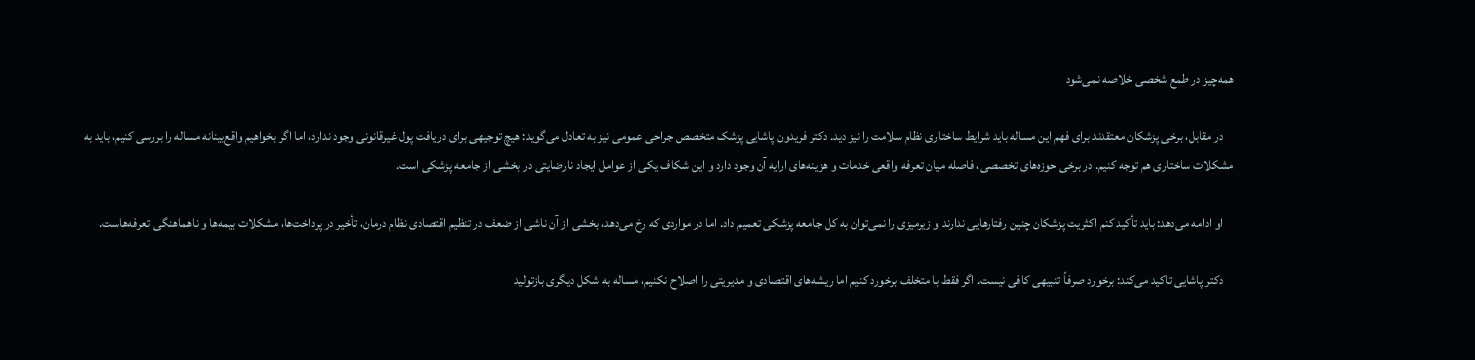همه‌چیز در طمع شخصی خلاصه نمی‌شود

    در مقابل، برخی پزشکان معتقدند برای فهم این مساله باید شرایط ساختاری نظام سلامت را نیز دید. دکتر فریدون پاشایی پزشک متخصص جراحی عمومی نیز به تعادل می‌گوید: هیچ توجیهی برای دریافت پول غیرقانونی وجود ندارد، اما اگر بخواهیم واقع‌بینانه مساله را بررسی کنیم، باید به مشکلات ساختاری هم توجه کنیم. در برخی حوزه‌های تخصصی، فاصله میان تعرفه واقعی خدمات و هزینه‌های ارایه آن وجود دارد و این شکاف یکی از عوامل ایجاد نارضایتی در بخشی از جامعه پزشکی است.

    او ادامه می‌دهد: باید تأکید کنم اکثریت پزشکان چنین رفتارهایی ندارند و زیرمیزی را نمی‌توان به کل جامعه پزشکی تعمیم داد. اما در مواردی که رخ می‌دهد، بخشی از آن ناشی از ضعف در تنظیم اقتصادی نظام درمان، تأخیر در پرداخت‌ها، مشکلات بیمه‌ها و ناهماهنگی تعرفه‌هاست.

    دکتر پاشایی تاکید می‌کند: برخورد صرفاً تنبیهی کافی نیست. اگر فقط با متخلف برخورد کنیم اما ریشه‌های اقتصادی و مدیریتی را اصلاح نکنیم، مساله به شکل دیگری بازتولید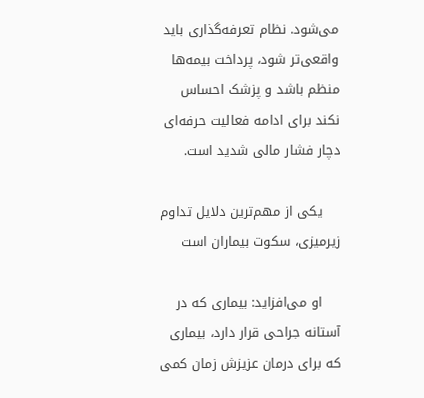می‌شود. نظام تعرفه‌گذاری باید واقعی‌تر شود، پرداخت بیمه‌ها منظم باشد و پزشک احساس نکند برای ادامه فعالیت حرفه‌ای دچار فشار مالی شدید است.

    یکی از مهم‌ترین دلایل تداوم زیرمیزی، سکوت بیماران است

    او می‌افزاید: بیماری که در آستانه جراحی قرار دارد، بیماری که برای درمان عزیزش زمان کمی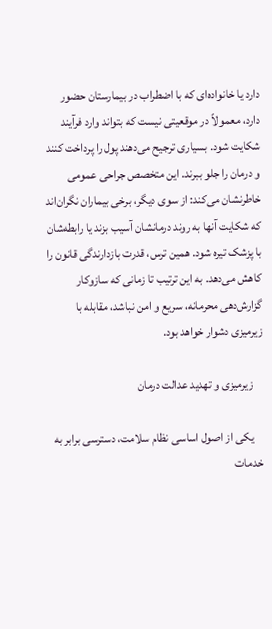دارد یا خانواده‌ای که با اضطراب در بیمارستان حضور دارد، معمولاً در موقعیتی نیست که بتواند وارد فرآیند شکایت شود. بسیاری ترجیح می‌دهند پول را پرداخت کنند و درمان را جلو ببرند. این متخصص جراحی عمومی خاطرنشان می‌کند: از سوی دیگر، برخی بیماران نگران‌اند که شکایت آنها به روند درمانشان آسیب بزند یا رابطه‌شان با پزشک تیره شود. همین ترس، قدرت بازدارندگی قانون را کاهش می‌دهد. به این ترتیب تا زمانی که سازوکار گزارش‌دهی محرمانه، سریع و امن نباشد، مقابله با زیرمیزی دشوار خواهد بود.

    زیرمیزی و تهدید عدالت درمان

    یکی از اصول اساسی نظام سلامت، دسترسی برابر به خدمات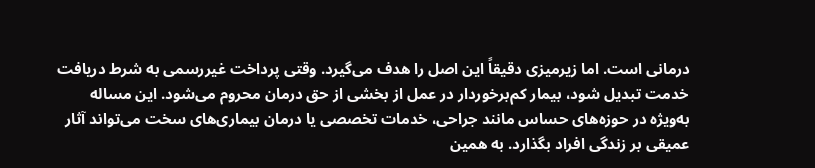درمانی است. اما زیرمیزی دقیقاً این اصل را هدف می‌گیرد. وقتی پرداخت غیررسمی به شرط دریافت خدمت تبدیل شود، بیمار کم‌برخوردار در عمل از بخشی از حق درمان محروم می‌شود. این مساله به‌ویژه در حوزه‌های حساس مانند جراحی، خدمات تخصصی یا درمان بیماری‌های سخت می‌تواند آثار عمیقی بر زندگی افراد بگذارد. به همین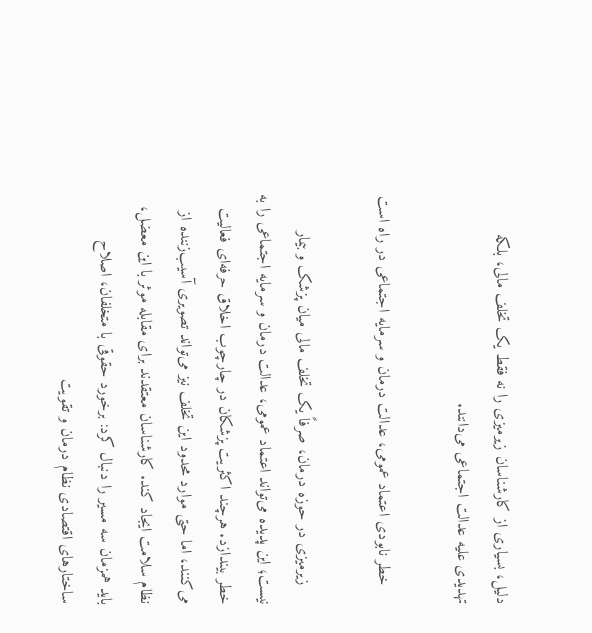دلیل، بسیاری از کارشناسان زیرمیزی را نه فقط یک تخلف مالی، بلکه تهدیدی علیه عدالت اجتماعی می‌دانند.

    خطر نابودی اعتماد عمومی، عدالت درمان و سرمایه اجتماعی در راه است

    زیرمیزی در حوزه درمان، صرفاً یک تخلف مالی میان پزشک و بیمار نیست؛ این پدیده می‌تواند اعتماد عمومی، عدالت درمان و سرمایه اجتماعی را به خطر بیندازد. هرچند اکثریت پزشکان در چارچوب اخلاق حرفه‌ای فعالیت می‌کنند، اما حتی موارد محدود این تخلف نیز می‌تواند تصویری آسیب‌زننده از نظام سلامت ایجاد کند. کارشناسان معتقدند برای مقابله موثر با این معضل، باید همزمان سه مسیر را دنبال کرد: برخورد حقوقی با متخلفان، اصلاح ساختارهای اقتصادی نظام درمان و تقویت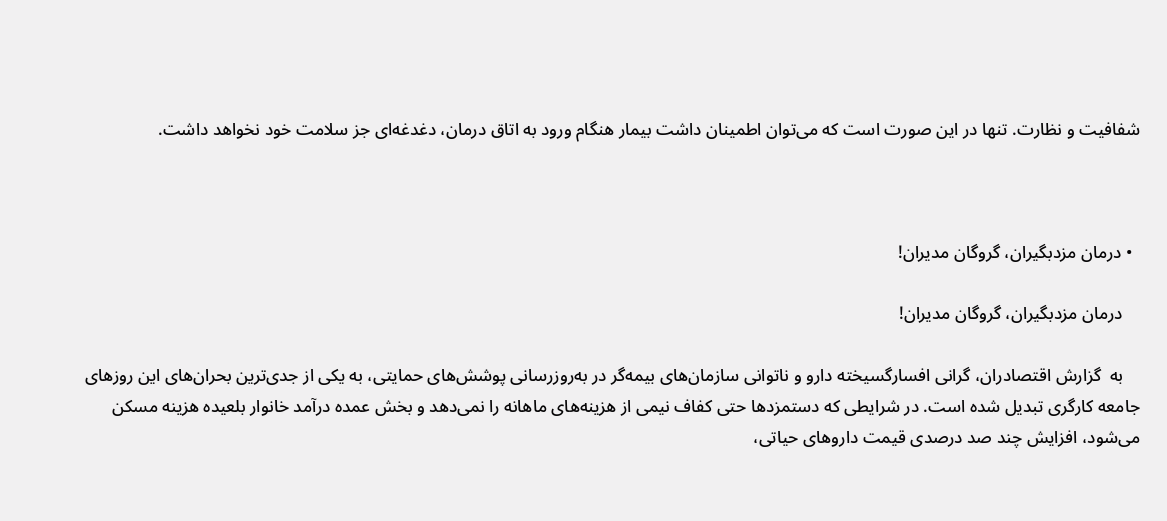شفافیت و نظارت. تنها در این صورت است که می‌توان اطمینان داشت بیمار هنگام ورود به اتاق درمان، دغدغه‌ای جز سلامت خود نخواهد داشت.



  • درمان مزدبگیران، گروگان مدیران!

    درمان مزدبگیران، گروگان مدیران!

    به  گزارش اقتصادران، گرانی افسارگسیخته دارو و ناتوانی سازمان‌های بیمه‌گر در به‌روزرسانی پوشش‌های حمایتی، به یکی از جدی‌ترین بحران‌های این روزهای جامعه کارگری تبدیل شده است. در شرایطی که دستمزدها حتی کفاف نیمی از هزینه‌های ماهانه را نمی‌دهد و بخش عمده درآمد خانوار بلعیده هزینه مسکن می‌شود، افزایش چند صد درصدی قیمت داروهای حیاتی،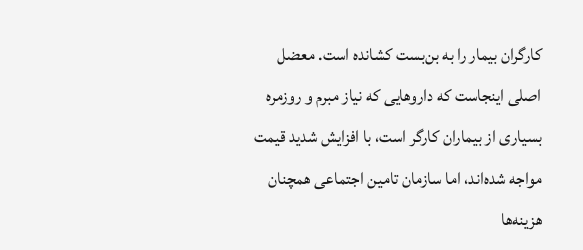کارگران بیمار را به بن‌بست کشانده است. معضل اصلی اینجاست که داروهایی که نیاز مبرم و روزمره بسیاری از بیماران کارگر است، با افزایش شدید قیمت مواجه شده‌اند، اما سازمان تامین اجتماعی همچنان هزینه‌ها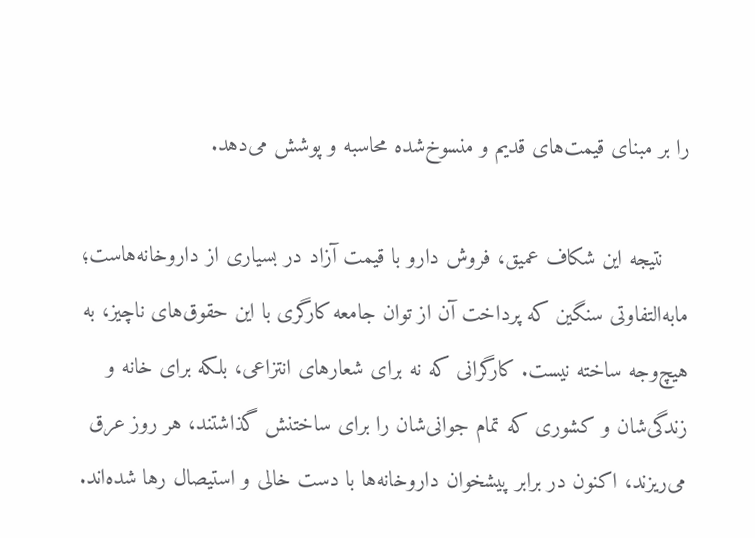را بر مبنای قیمت‌های قدیم و منسوخ‌شده محاسبه و پوشش می‌دهد.

    نتیجه این شکاف عمیق، فروش دارو با قیمت آزاد در بسیاری از داروخانه‌هاست؛ مابه‌التفاوتی سنگین که پرداخت آن از توان جامعه کارگری با این حقوق‌های ناچیز، به هیچ‌وجه ساخته نیست. کارگرانی که نه برای شعارهای انتزاعی، بلکه برای خانه و زندگی‌شان و کشوری که تمام جوانی‌شان را برای ساختنش گذاشتند، هر روز عرق می‌ریزند، اکنون در برابر پیشخوان داروخانه‌ها با دست خالی و استیصال رها شده‌اند.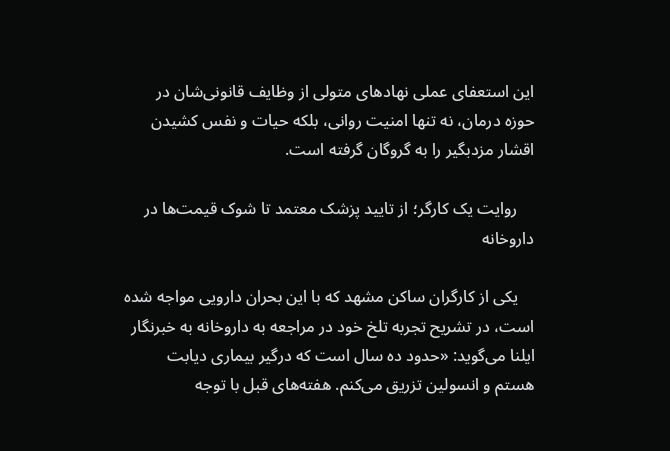این استعفای عملی نهادهای متولی از وظایف قانونی‌شان در حوزه درمان، نه تنها امنیت روانی، بلکه حیات و نفس کشیدن اقشار مزدبگیر را به گروگان گرفته است.

    روایت یک کارگر؛ از تایید پزشک معتمد تا شوک قیمت‌ها در داروخانه

    یکی از کارگران ساکن مشهد که با این بحران دارویی مواجه شده است، در تشریح تجربه تلخ خود در مراجعه به داروخانه به خبرنگار ایلنا می‌گوید: «حدود ده سال است که درگیر بیماری دیابت هستم و انسولین تزریق می‌کنم. هفته‌های قبل با توجه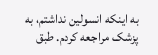به اینکه انسولین نداشتم، به پزشک مراجعه کردم. طبق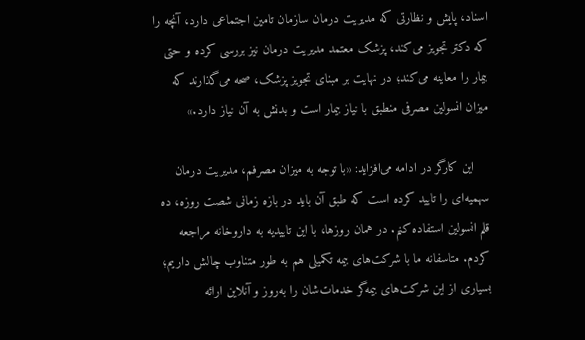اسناد، پایش و نظارتی که مدیریت درمان سازمان تامین اجتماعی دارد، آنچه را که دکتر تجویز می‌کند، پزشک معتمد مدیریت درمان نیز بررسی کرده و حتی بیمار را معاینه می‌کند؛ در نهایت بر مبنای تجویز پزشک، صحه می‌گذارند که میزان انسولین مصرفی منطبق با نیاز بیمار است و بدنش به آن نیاز دارد.»

    این کارگر در ادامه می‌افزاید: «با توجه به میزان مصرفم، مدیریت درمان سهمیه‌ای را تایید کرده است که طبق آن باید در بازه زمانی شصت روزه، ده قلم انسولین استفاده کنم. در همان روزها، با این تاییدیه به داروخانه مراجعه کردم. متاسفانه ما با شرکت‌های بیمه تکمیلی هم به طور متناوب چالش داریم؛ بسیاری از این شرکت‌های بیمه‌گر خدمات‌شان را به‌روز و آنلاین ارائه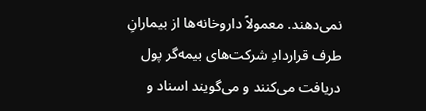نمی‌دهند. معمولاً داروخانه‌ها از بیمارانِ طرف قراردادِ شرکت‌های بیمه‌گر پول دریافت می‌کنند و می‌گویند اسناد و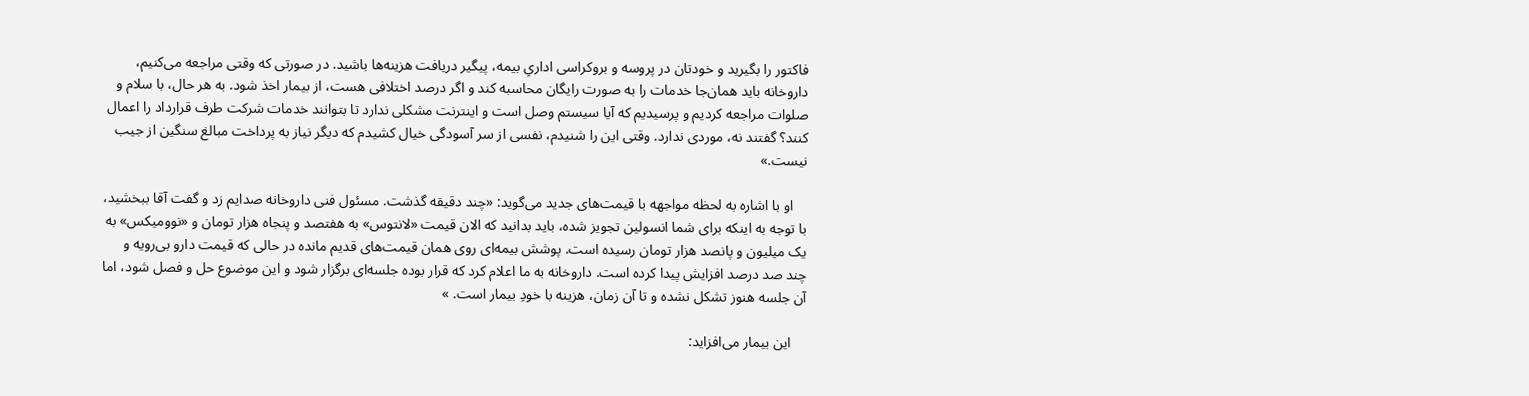فاکتور را بگیرید و خودتان در پروسه و بروکراسی اداریِ بیمه، پیگیر دریافت هزینه‌ها باشید. در صورتی که وقتی مراجعه می‌کنیم، داروخانه باید همان‌جا خدمات را به صورت رایگان محاسبه کند و اگر درصد اختلافی هست، از بیمار اخذ شود. به هر حال، با سلام و صلوات مراجعه کردیم و پرسیدیم که آیا سیستم وصل است و اینترنت مشکلی ندارد تا بتوانند خدمات شرکت طرف قرارداد را اعمال کنند؟ گفتند نه، موردی ندارد. وقتی این را شنیدم، نفسی از سر آسودگی خیال کشیدم که دیگر نیاز به پرداخت مبالغ سنگین از جیب نیست.»

    او با اشاره به لحظه مواجهه با قیمت‌های جدید می‌گوید: «چند دقیقه گذشت. مسئول فنی داروخانه صدایم زد و گفت آقا ببخشید، با توجه به اینکه برای شما انسولین تجویز شده، باید بدانید که الان قیمت «لانتوس» به هفتصد و پنجاه هزار تومان و «نوومیکس» به یک میلیون و پانصد هزار تومان رسیده است. پوشش بیمه‌ای روی همان قیمت‌های قدیم مانده در حالی که قیمت دارو بی‌رویه و چند صد درصد افزایش پیدا کرده است. داروخانه به ما اعلام کرد که قرار بوده جلسه‌ای برگزار شود و این موضوع حل و فصل شود، اما آن جلسه هنوز تشکل نشده و تا آن زمان، هزینه با خودِ بیمار است. »

    این بیمار می‌افزاید: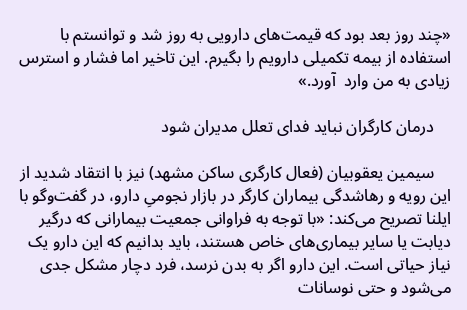«چند روز بعد بود که قیمت‌های دارویی به روز شد و توانستم با استفاده از بیمه تکمیلی دارویم را بگیرم. این تاخیر اما فشار و استرس زیادی به من وارد  آورد.»

    درمان کارگران نباید فدای تعلل مدیران شود

    سیمین یعقوبیان (فعال کارگری ساکن مشهد) نیز با انتقاد شدید از این رویه و رهاشدگی بیماران کارگر در بازار نجومیِ دارو، در گفت‌وگو با ایلنا تصریح می‌کند: «با توجه به فراوانی جمعیت بیمارانی که درگیر دیابت یا سایر بیماری‌های خاص هستند، باید بدانیم که این دارو یک نیاز حیاتی است. این دارو اگر به بدن نرسد، فرد دچار مشکل جدی می‌شود و حتی نوسانات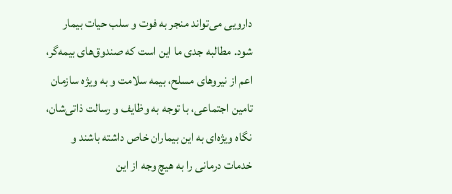دارویی می‌تواند منجر به فوت و سلب حیات بیمار شود. مطالبه جدی ما این است که صندوق‌های بیمه‌گر، اعم از نیروهای مسلح، بیمه سلامت و به ویژه سازمان تامین اجتماعی، با توجه به وظایف و رسالت ذاتی‌شان، نگاه ویژه‌ای به این بیماران خاص داشته باشند و خدمات درمانی را به هیچ وجه از این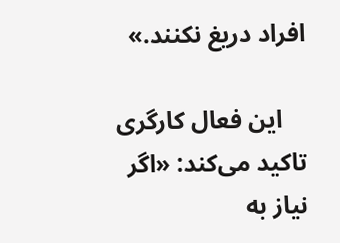افراد دریغ نکنند.»

    این فعال کارگری تاکید می‌کند: «اگر نیاز به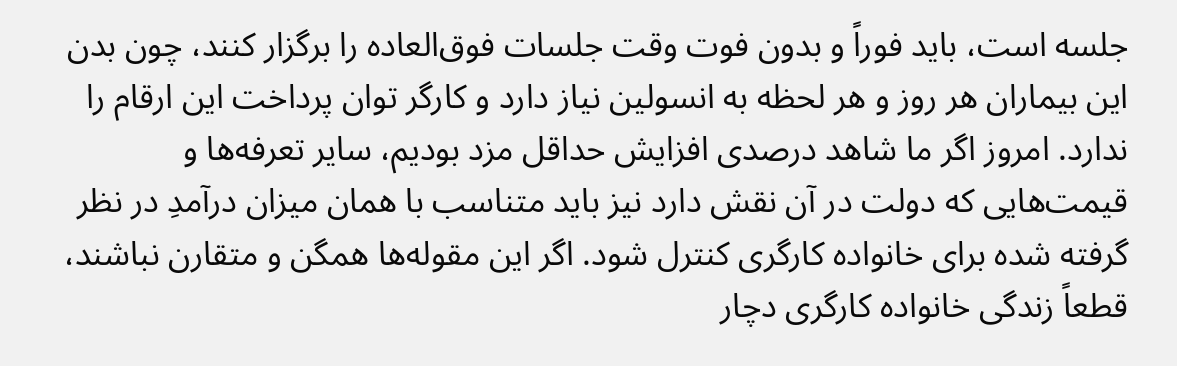جلسه است، باید فوراً و بدون فوت وقت جلسات فوق‌العاده را برگزار کنند، چون بدن این بیماران هر روز و هر لحظه به انسولین نیاز دارد و کارگر توان پرداخت این ارقام را ندارد. امروز اگر ما شاهد درصدی افزایش حداقل مزد بودیم، سایر تعرفه‌ها و قیمت‌هایی که دولت در آن نقش دارد نیز باید متناسب با همان میزان درآمدِ در نظر گرفته شده برای خانواده کارگری کنترل شود. اگر این مقوله‌ها همگن و متقارن نباشند، قطعاً زندگی خانواده کارگری دچار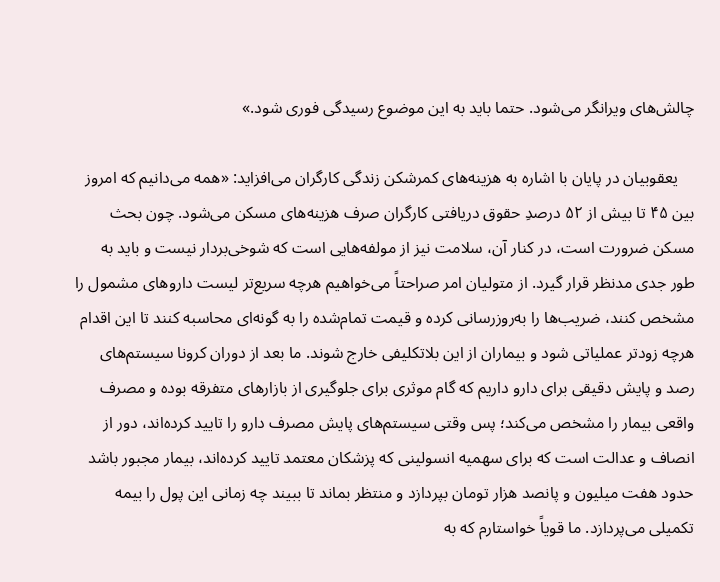چالش‌های ویرانگر می‌شود. حتما باید به این موضوع رسیدگی فوری شود.»

    یعقوبیان در پایان با اشاره به هزینه‌های کمرشکن زندگی کارگران می‌افزاید: «همه می‌دانیم که امروز بین ۴۵ تا بیش از ۵۲ درصدِ حقوق دریافتی کارگران صرف هزینه‌های مسکن می‌شود. چون بحث مسکن ضرورت است، در کنار آن، سلامت نیز از مولفه‌هایی است که شوخی‌بردار نیست و باید به طور جدی مدنظر قرار گیرد. از متولیان امر صراحتاً می‌خواهیم هرچه سریع‌تر لیست داروهای مشمول را مشخص کنند، ضریب‌ها را به‌روزرسانی کرده و قیمت تمام‌شده را به گونه‌ای محاسبه کنند تا این اقدام هرچه زودتر عملیاتی شود و بیماران از این بلاتکلیفی خارج شوند. ما بعد از دوران کرونا سیستم‌های رصد و پایش دقیقی برای دارو داریم که گام موثری برای جلوگیری از بازارهای متفرقه بوده و مصرف واقعی بیمار را مشخص می‌کند؛ پس وقتی سیستم‌های پایش مصرف دارو را تایید کرده‌اند، دور از انصاف و عدالت است که برای سهمیه انسولینی که پزشکان معتمد تایید کرده‌اند، بیمار مجبور باشد حدود هفت میلیون و پانصد هزار تومان بپردازد و منتظر بماند تا ببیند چه زمانی این پول را بیمه تکمیلی می‌پردازد. ما قویاً خواستارم که به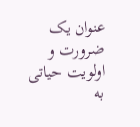عنوان یک ضرورت و اولویت حیاتی به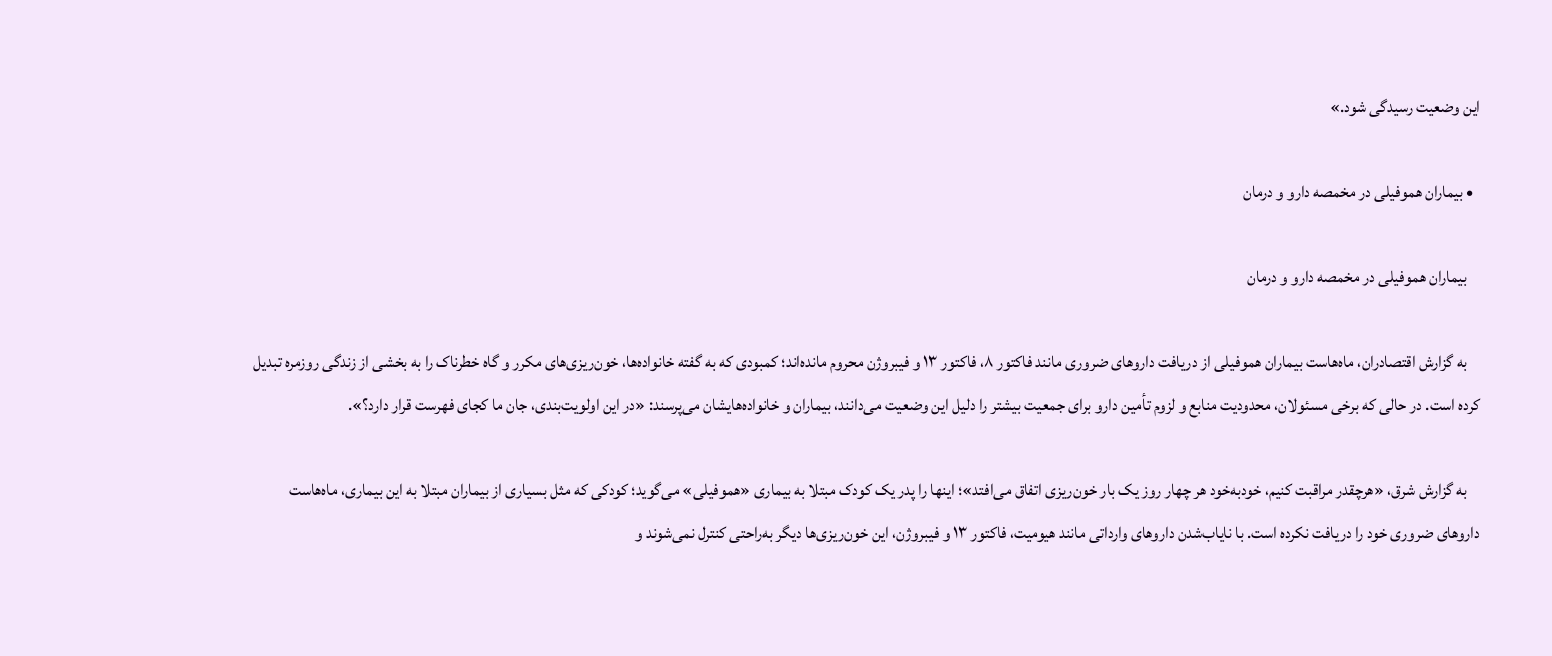این وضعیت رسیدگی شود.»

  • بیماران هموفیلی در مخمصه دارو و درمان

    بیماران هموفیلی در مخمصه دارو و درمان

    به گزارش اقتصادران، ماه‌هاست بیماران هموفیلی از دریافت داروهای ضروری مانند فاکتور ۸، فاکتور ۱۳ و فیبروژن محروم مانده‌اند؛ کمبودی که به گفته خانواده‌ها، خون‌ریزی‌های مکرر و گاه خطرناک را به بخشی از زندگی روزمره تبدیل کرده است. در حالی‌ که برخی مسئولان، محدودیت منابع و لزوم تأمین دارو برای جمعیت بیشتر را دلیل این وضعیت می‌دانند، بیماران و خانواده‌هایشان می‌پرسند: «در این اولویت‌بندی، جان ما کجای فهرست قرار دارد؟».

    به گزارش شرق، «هرچقدر مراقبت کنیم، خودبه‌خود هر چهار روز یک‌ بار خون‌ریزی اتفاق می‌افتد»؛ اینها را پدر یک کودک مبتلا به بیماری «هموفیلی» می‌گوید؛ کودکی که مثل بسیاری از بیماران مبتلا به این بیماری، ماه‌هاست داروهای ضروری خود را دریافت نکرده است. با نایاب‌شدن داروهای وارداتی مانند هیومیت، فاکتور ۱۳ و فیبروژن، این خون‌ریزی‌ها دیگر به‌راحتی کنترل نمی‌شوند و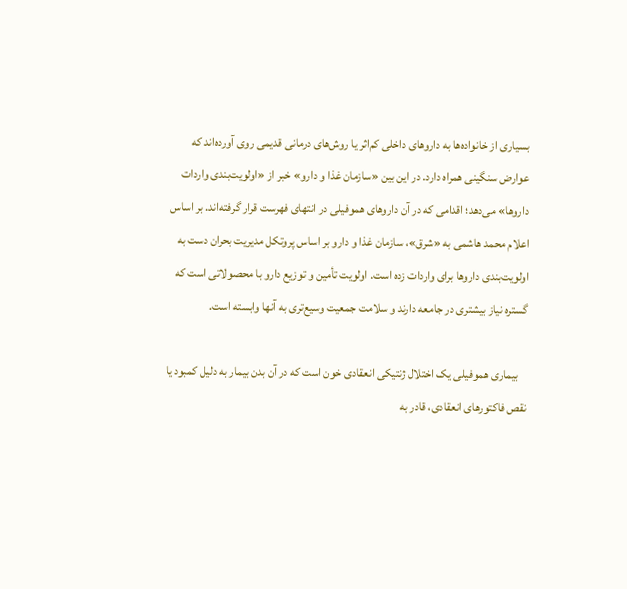بسیاری از خانواده‌ها به داروهای داخلی کم‌اثر یا روش‌های درمانی قدیمی روی آورده‌اند که عوارض سنگینی همراه دارد. در این بین «سازمان غذا و دارو» خبر از «اولویت‌بندی واردات داروها» می‌دهد؛ اقدامی که در آن داروهای هموفیلی در انتهای فهرست قرار گرفته‌اند. بر اساس اعلام محمد هاشمی به «شرق»، سازمان غذا و دارو بر اساس پروتکل مدیریت بحران دست به اولویت‌بندی داروها برای واردات زده است. اولویت تأمین و توزیع دارو با محصولاتی است که گستره نیاز بیشتری در جامعه دارند و سلامت جمعیت وسیع‌تری به آنها وابسته است.

    بیماری هموفیلی یک اختلال ژنتیکی انعقادی خون است که در آن بدن بیمار به دلیل کمبود یا نقص فاکتورهای انعقادی، قادر به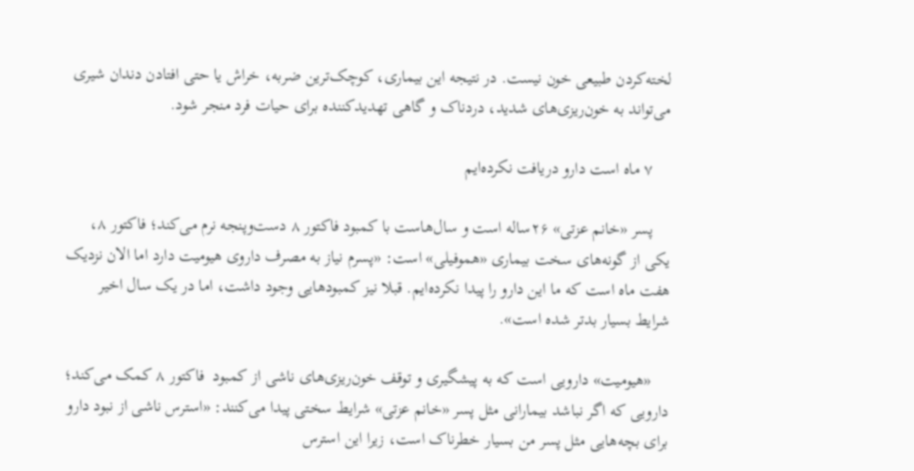لخته‌‌کردن طبیعی خون نیست. در نتیجه این بیماری، کوچک‌ترین ضربه، خراش یا حتی افتادن دندان شیری می‌تواند به خون‌ریزی‌های شدید، دردناک و گاهی تهدیدکننده برای حیات فرد منجر شود.

    ۷ ماه است دارو دریافت نکرده‌ایم

    پسر «خانم عزتی» ۲۶‌ساله است و سال‌هاست با کمبود فاکتور ۸ دست‌و‌پنجه نرم می‌کند؛ فاکتور ۸، یکی از گونه‌های سخت بیماری «هموفیلی‌» است: «پسرم نیاز به مصرف داروی هیومیت دارد اما الان نزدیک هفت ماه است که ما این دارو را پیدا نکرده‌ایم. قبلا نیز کمبودهایی وجود داشت، اما در یک‌ سال اخیر شرایط بسیار بدتر شده است».

    «هیومیت» دارویی‌ است که به پیشگیری و توقف خون‌ریزی‌های ناشی از کمبود  فاکتور ۸ کمک می‌کند؛ دارویی که اگر نباشد بیمارانی مثل پسر «خانم عزتی» شرایط سختی پیدا می‌کنند: «استرس ناشی از نبود دارو برای بچه‌هایی مثل پسر من بسیار خطرناک است، زیرا این استرس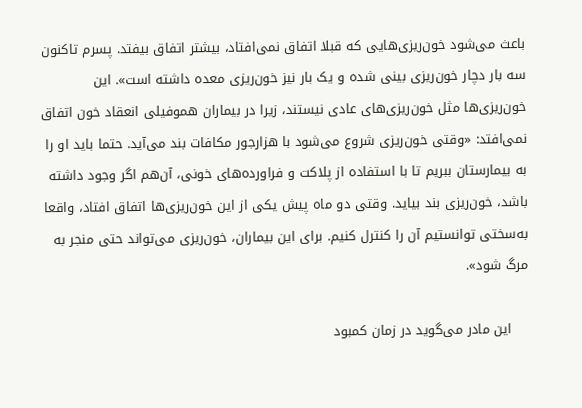باعث می‌شود خون‌ریزی‌هایی که قبلا اتفاق نمی‌افتاد، بیشتر اتفاق بیفتد. پسرم تاکنون سه‌ بار دچار خون‌ریزی بینی شده و یک‌ بار نیز خون‌ریزی معده داشته است». این خون‌ریزی‌ها مثل خون‌ریزی‌های عادی نیستند، زیرا در بیماران هموفیلی انعقاد خون اتفاق نمی‌افتد: «وقتی خون‌ریزی شروع می‌شود با هزارجور مکافات بند می‌آید. حتما باید او را به بیمارستان ببریم تا با استفاده از پلاکت و فراورده‌های خونی، آن‌هم اگر وجود داشته باشد، خون‌ریزی بند بیاید. وقتی دو ماه پیش یکی از این خون‌ریزی‌ها اتفاق افتاد، واقعا به‌سختی توانستیم آن را کنترل کنیم. برای این بیماران، خون‌ریزی می‌تواند حتی منجر به مرگ شود».

    این مادر می‌گوید در زمان کمبود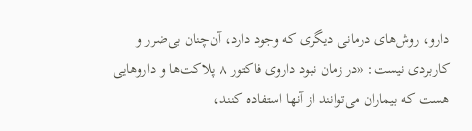دارو، روش‌های درمانی دیگری که وجود دارد، آن‌چنان بی‌ضرر و کاربردی نیست: «در زمان نبود داروی فاکتور ۸ پلاکت‌ها و داروهایی هست که بیماران می‌توانند از آنها استفاده کنند،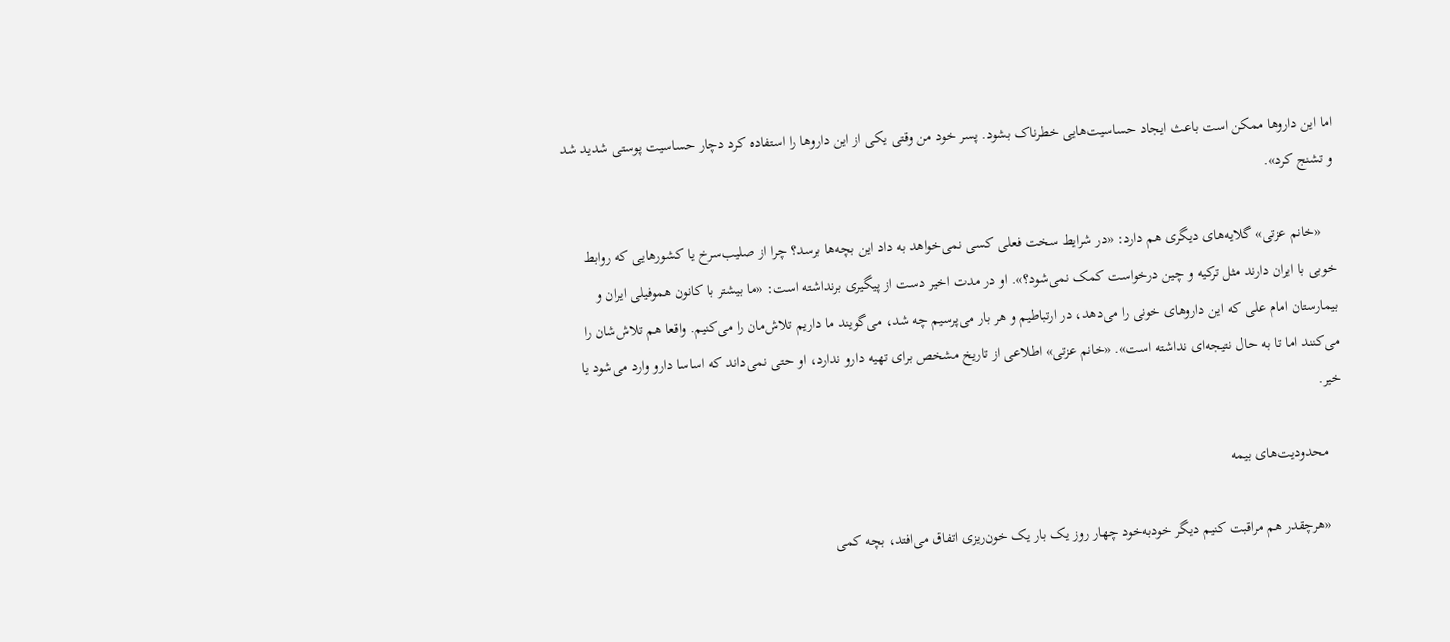اما این داروها ممکن است باعث ایجاد حساسیت‌هایی خطرناک بشود. پسر خود من وقتی یکی از این داروها را استفاده کرد دچار حساسیت پوستی شدید شد و تشنج کرد».

    «خانم عزتی» گلایه‌های دیگری هم دارد: «در شرایط سخت فعلی کسی نمی‌خواهد به داد این بچه‌ها برسد؟ چرا از صلیب‌سرخ یا کشورهایی که روابط خوبی با ایران دارند مثل ترکیه و چین درخواست کمک نمی‌شود؟». او در مدت اخیر دست از پیگیری برنداشته است: «ما بیشتر با کانون هموفیلی ایران و بیمارستان امام علی که این داروهای خونی را می‌دهد، در ارتباطیم و هر بار می‌پرسیم چه شد، می‌گویند ما داریم تلاش‌مان را می‌کنیم. واقعا هم تلاش‌شان را می‌کنند اما تا به‌ حال نتیجه‌ای نداشته است». «خانم عزتی» اطلاعی از تاریخ مشخص برای تهیه دارو ندارد، او حتی نمی‌داند که اساسا دارو وارد می‌شود یا خیر.

    محدودیت‌های بیمه

    «هرچقدر هم مراقبت کنیم دیگر خود‌به‌خود چهار روز یک بار یک خون‌ریزی اتفاق می‌افتد، بچه کمی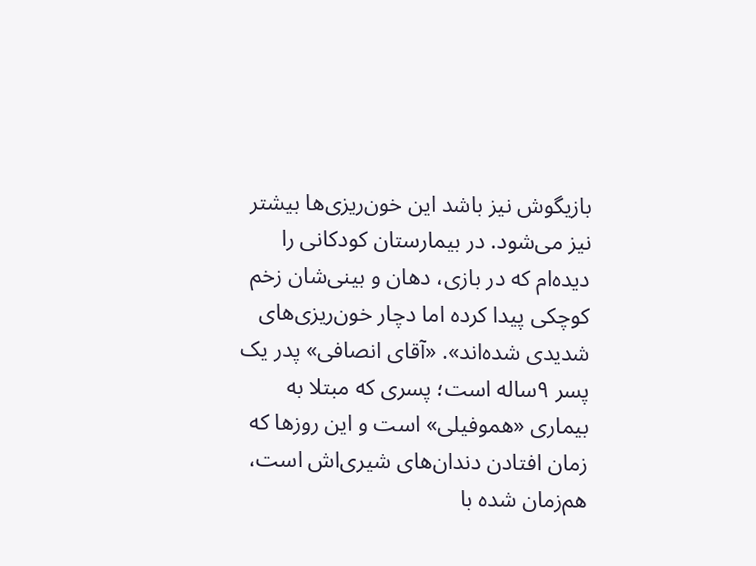بازیگوش نیز باشد این خون‌ریزی‌ها بیشتر نیز می‌شود. در بیمارستان کودکانی را دیده‌ام که در بازی، دهان و بینی‌‌شان زخم کوچکی پیدا کرده اما دچار خون‌ریزی‌های شدیدی شده‌اند». «آقای انصافی» پدر یک پسر ۹ساله‌ است؛ پسری که مبتلا به بیماری «هموفیلی» است و این روزها که زمان افتادن دندان‌های شیری‌اش است، هم‌زمان شده با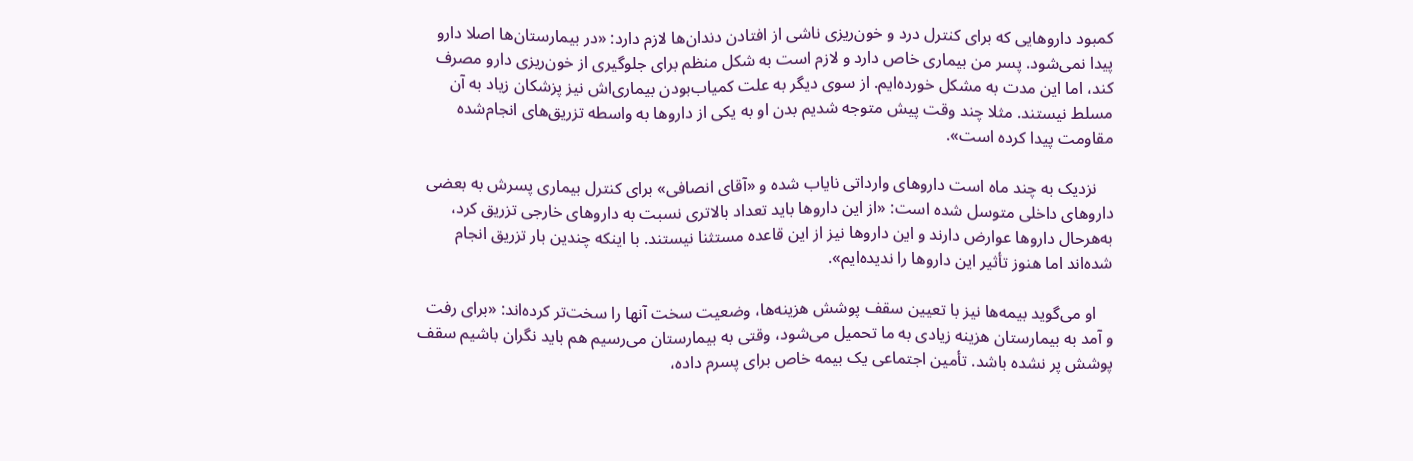کمبود داروهایی که برای کنترل درد و خون‌ریزی ناشی از افتادن دندان‌ها لازم دارد: «در بیمارستان‌ها اصلا دارو پیدا نمی‌شود. پسر من بیماری‌ خاص دارد و لازم است به‌ شکل منظم برای جلوگیری از خون‌ریزی دارو مصرف کند، اما این مدت به مشکل خورده‌ایم. از سوی دیگر به علت کمیاب‌بودن بیماری‌اش نیز پزشکان زیاد به آن مسلط نیستند. مثلا چند وقت پیش متوجه شدیم بدن او به یکی از داروها به واسطه تزریق‌های انجام‌شده مقاومت پیدا کرده است».

    نزدیک به چند ماه است داروهای وارداتی نایاب شده و «آقای انصافی» برای کنترل بیماری پسرش به بعضی داروهای داخلی متوسل شده است: «از این داروها باید تعداد بالاتری نسبت به داروهای خارجی تزریق کرد، به‌هرحال داروها عوارض دارند و این داروها نیز از این قاعده مستثنا نیستند. با اینکه چندین بار تزریق انجام شده‌اند اما هنوز تأثیر این داروها را ندیده‌ایم».

    او می‌گوید بیمه‌ها نیز با تعیین سقف پوشش هزینه‌ها، وضعیت سخت آنها را سخت‌تر کرده‌اند: «برای رفت و آمد به بیمارستان هزینه‌ زیادی به ما تحمیل می‌شود، وقتی به بیمارستان می‌رسیم هم باید نگران باشیم سقف پوشش پر نشده باشد. تأمین اجتماعی یک بیمه خاص برای پسرم داده،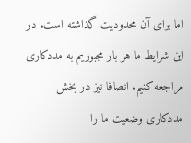اما برای آن محدودیت گذاشته است. در این شرایط ما هر بار مجبوریم به مددکاری مراجعه کنیم. انصافا نیز در بخش مددکاری وضعیت ما را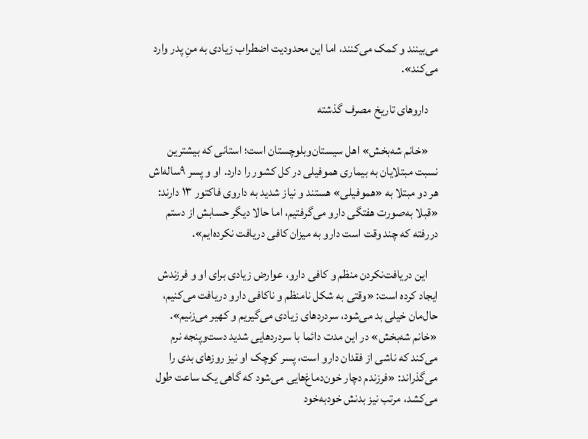می‌بینند و کمک می‌کنند، اما این محدودیت اضطراب زیادی به منِ پدر وارد می‌کند».

    داروهای تاریخ مصرف گذشته

    «خانم شه‌بخش» اهل سیستان‌وبلوچستان است؛ استانی که بیشترین نسبت مبتلایان به بیماری هموفیلی در کل کشور را دارد. او و پسر ۹‌ساله‌اش هر دو مبتلا به «هموفیلی» هستند و نیاز شدید به داروی فاکتور ۱۳ دارند: «قبلا به‌صورت هفتگی دارو می‌گرفتیم، اما حالا دیگر حسابش از دستم در‌رفته که چند وقت است دارو به میزان کافی دریافت نکرده‌ایم».

    این دریافت‌نکردن منظم و کافی دارو، عوارض زیادی برای او و فرزندش ایجاد کرده است: «وقتی به شکل نامنظم و ناکافی دارو دریافت می‌کنیم، حال‌مان خیلی بد می‌شود، سردردهای زیادی می‌گیریم و کهیر می‌زنیم». «خانم شه‌بخش» در این مدت دائما با سردردهایی شدید دست‌و‌پنجه نرم می‌کند که ناشی از فقدان دارو است، پسر کوچک او نیز روزهای بدی را می‌گذراند: «فرزندم دچار خون‌دماغ‌هایی می‌شود که گاهی یک‌ ساعت طول می‌کشد، مرتب‌ نیز بدنش خودبه‌خود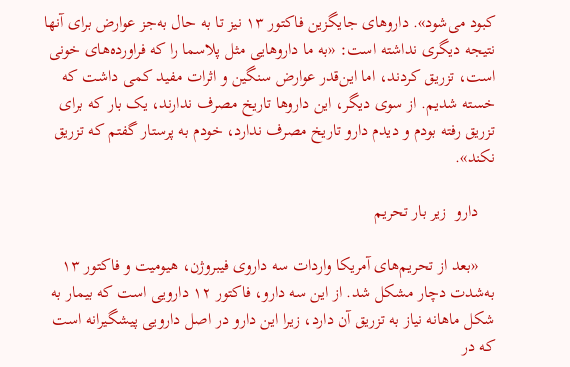کبود می‌شود». داروهای جایگزین فاکتور ۱۳ نیز تا به‌ حال به‌جز عوارض برای آنها نتیجه دیگری نداشته است: «به ما داروهایی مثل پلاسما را که فراورده‌های خونی‌ است، تزریق کردند، اما این‌قدر عوارض سنگین و اثرات مفید کمی داشت که خسته شدیم. از سوی دیگر، این داروها تاریخ مصرف ندارند، یک بار که برای تزریق رفته بودم و دیدم دارو تاریخ مصرف ندارد، خودم به پرستار گفتم که تزریق نکند».

    دارو  زیر بار تحریم

    «بعد از تحریم‌های آمریکا واردات سه داروی فیبروژن، هیومیت و فاکتور ۱۳ به‌شدت دچار مشکل شد. از این سه دارو، فاکتور ۱۲ دارویی‌ است که بیمار به شکل ماهانه نیاز به تزریق آن دارد، زیرا این دارو در اصل دارویی پیشگیرانه است که در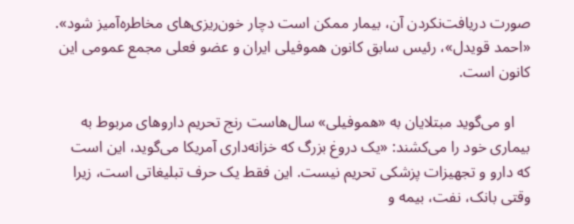صورت دریافت‌‌نکردن آن، بیمار ممکن است دچار خون‌ریزی‌های مخاطره‌آمیز شود». «احمد قویدل»، رئیس سابق کانون هموفیلی ایران و عضو فعلی مجمع عمومی این کانون است.

    او می‌گوید مبتلایان به «هموفیلی» سال‌هاست رنج تحریم داروهای مربوط به بیماری خود را می‌کشند: «یک دروغ بزرگ که خزانه‌داری آمریکا می‌گوید، این است که دارو و تجهیزات پزشکی تحریم نیست. این فقط یک حرف تبلیغاتی است، زیرا وقتی بانک، نفت، بیمه و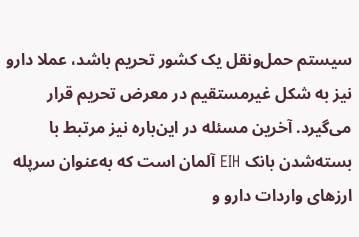سیستم حمل‌ونقل یک کشور تحریم باشد، عملا دارو نیز به شکل غیرمستقیم در معرض تحریم قرار می‌گیرد. آخرین مسئله د‌ر‌ این‌باره نیز مرتبط با بسته‌شدن بانک EIH آلمان است که به‌عنوان سرپله ارزهای واردات دارو و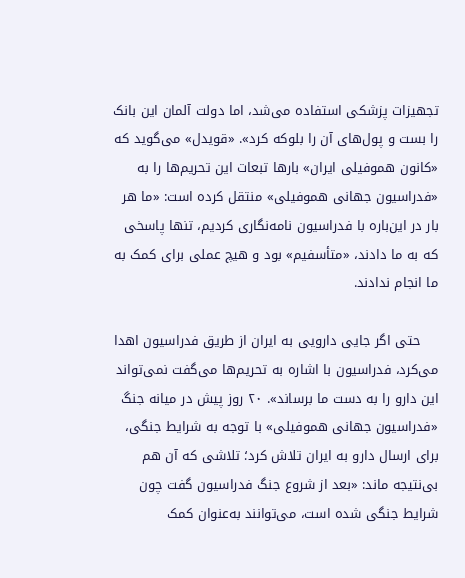تجهیزات پزشکی استفاده می‌شد، اما دولت آلمان این بانک را بست و پول‌های آن را بلوکه کرد». «قویدل» می‌گوید که «کانون هموفیلی ایران» بارها تبعات این تحریم‌ها را به «فدراسیون جهانی هموفیلی» منتقل کرده است: «ما هر بار در ‌این‌باره با فدراسیون نامه‌نگاری کردیم، تنها پاسخی که به ما دادند، «متأسفیم» بود و هیچ عملی برای کمک به ما انجام ندادند.

    حتی اگر جایی دارویی به ایران از طریق فدراسیون اهدا می‌کرد، فدراسیون با اشاره به تحریم‌ها می‌گفت نمی‌تواند این دارو را به دست ما برساند». ۲۰ روز پیش در میانه جنگ «فدراسیون جهانی هموفیلی» با توجه به شرایط جنگی، برای ارسال دارو به ایران تلاش کرد؛ تلاشی که آن هم بی‌نتیجه ماند: «بعد از شروع جنگ فدراسیون گفت چون شرایط جنگی شده است، می‌توانند به‌عنوان کمک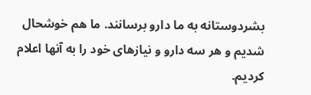بشردوستانه به ما دارو برسانند. ما هم خوشحال شدیم و هر سه دارو و نیازهای خود را به آنها اعلام کردیم.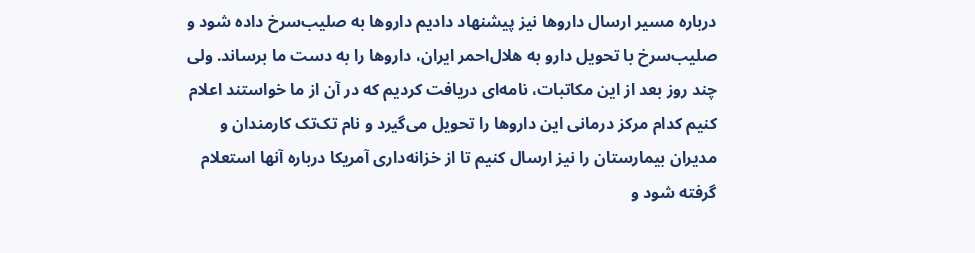درباره مسیر ارسال داروها نیز پیشنهاد دادیم داروها به صلیب‌سرخ داده شود و صلیب‌سرخ با تحویل دارو به هلال‌احمر ایران، داروها را به دست ما برساند. ولی چند روز بعد از این مکاتبات، نامه‌ای دریافت کردیم که در آن از ما خواستند اعلام کنیم کدام مرکز درمانی این داروها را تحویل می‌گیرد و نام تک‌تک کارمندان و مدیران بیمارستان را نیز ارسال کنیم تا از خزانه‌داری آمریکا درباره آنها استعلام گرفته شود و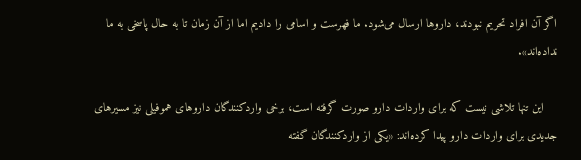اگر آن افراد تحریم نبودند، داروها ارسال می‌شود. ما فهرست و اسامی را دادیم اما از آن زمان تا به‌ حال پاسخی به ما نداده‌اند».

    این تنها تلاشی نیست که برای واردات دارو صورت گرفته است، برخی واردکنندگان داروهای هموفیلی نیز مسیرهای جدیدی برای واردات دارو پیدا کرده‌اند: «یکی از واردکنندگان گفته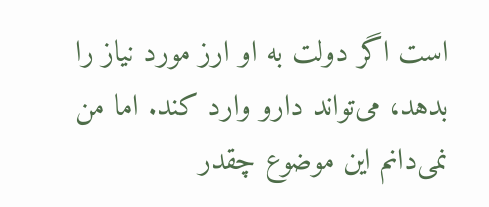است اگر دولت به او ارز مورد نیاز را بدهد، می‌تواند دارو وارد کند. اما من نمی‌دانم این موضوع چقدر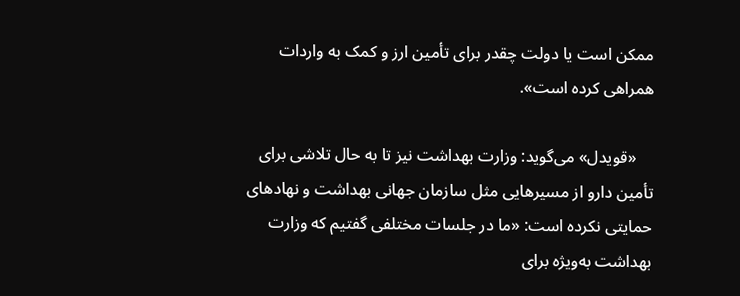ممکن است یا دولت چقدر برای تأمین ارز و کمک به واردات همراهی کرده است».

    «قویدل» می‌گوید: وزارت بهداشت نیز تا به‌ حال تلاشی برای تأمین دارو از مسیرهایی مثل سازمان جهانی بهداشت و نهادهای حمایتی نکرده است: «ما در جلسات مختلفی گفتیم که وزارت بهداشت به‌ویژه برای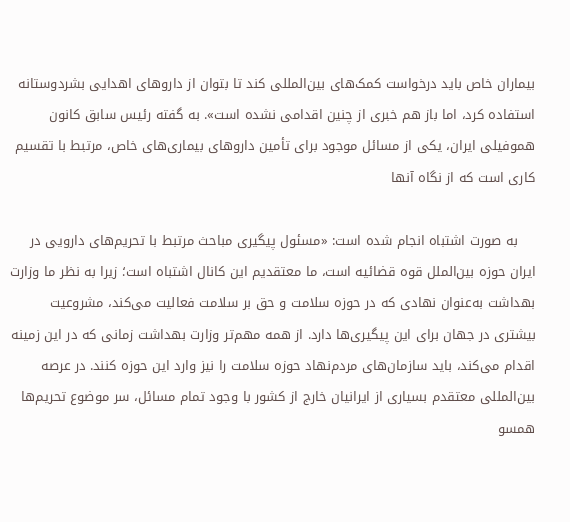بیماران خاص باید درخواست کمک‌های بین‌المللی کند تا بتوان از داروهای اهدایی بشردوستانه استفاده کرد، اما باز هم خبری از چنین اقدامی نشده است». به گفته رئیس سابق کانون هموفیلی ایران، یکی از مسائل موجود برای تأمین داروهای بیماری‌های خاص، مرتبط با تقسیم‌ کاری‌ است که از نگاه آنها

    به‌ صورت اشتباه انجام شده است: «مسئول پیگیری مباحث مرتبط با تحریم‌های دارویی در ایران حوزه بین‌الملل قوه قضائیه‌ است، ما معتقدیم این کانال اشتباه است؛ زیرا به نظر ما وزارت بهداشت به‌عنوان نهادی که در حوزه سلامت و حق بر سلامت فعالیت می‌کند، مشروعیت بیشتری در جهان برای این پیگیری‌ها دارد. از همه مهم‌تر وزارت بهداشت زمانی که در این زمینه اقدام می‌کند، باید سازمان‌های مردم‌نهاد حوزه سلامت را نیز وارد این حوزه کنند. در عرصه بین‌المللی معتقدم بسیاری از ایرانیان خارج از کشور با وجود تمام مسائل، سر موضوع تحریم‌ها همسو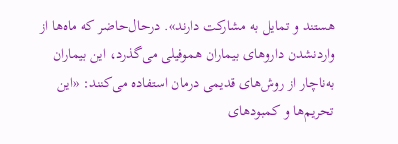هستند و تمایل به مشارکت دارند». در‌حال‌حاضر که ماه‌ها از وارد‌نشدن داروهای بیماران هموفیلی می‌گذرد، این بیماران به‌ناچار از روش‌های قدیمی درمان استفاده می‌کنند: «این تحریم‌ها و کمبود‌های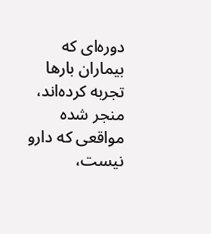دوره‌ای که بیماران بارها تجربه کرده‌اند، منجر شده مواقعی که دارو نیست،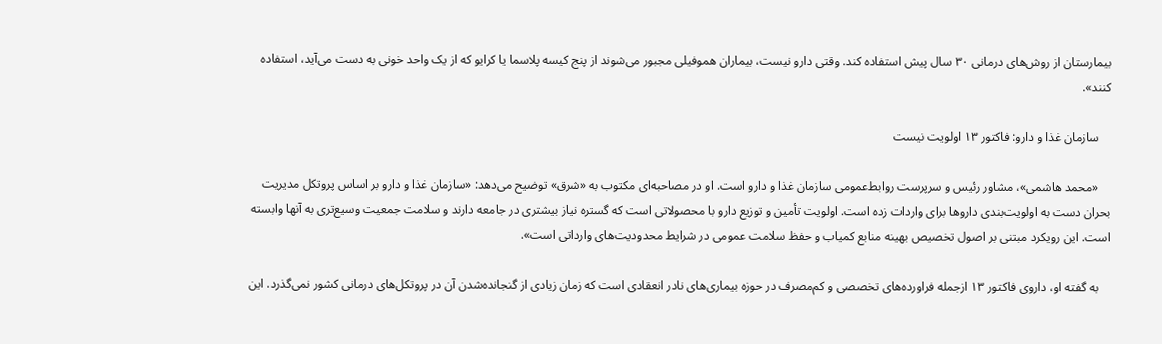بیمارستان از روش‌های درمانی ۳۰ سال پیش استفاده کند. وقتی دارو نیست، بیماران هموفیلی مجبور می‌شوند از پنج کیسه پلاسما یا کرایو که از یک واحد خونی به دست می‌آید، استفاده کنند».

    سازمان غذا و دارو: فاکتور ۱۳ اولویت نیست

    «محمد هاشمی»، مشاور رئیس و سرپرست روابط‌عمومی سازمان غذا و دارو است. او در مصاحبه‌ای مکتوب به «شرق» توضیح می‌دهد: «سازمان غذا و دارو بر‌ اساس پروتکل مدیریت بحران دست به اولویت‌بندی داروها برای واردات زده است. اولویت تأمین و توزیع دارو با محصولاتی است که گستره نیاز بیشتری در جامعه دارند و سلامت جمعیت وسیع‌تری به آنها وابسته است. این رویکرد مبتنی بر اصول تخصیص بهینه منابع کمیاب و حفظ سلامت عمومی در شرایط محدودیت‌های وارداتی است».

    به گفته او، داروی فاکتور ۱۳ از‌جمله فراورده‌های تخصصی و کم‌مصرف در حوزه بیماری‌های نادر انعقادی است که زمان زیادی از گنجانده‌شدن آن در پروتکل‌های درمانی کشور نمی‌گذرد. این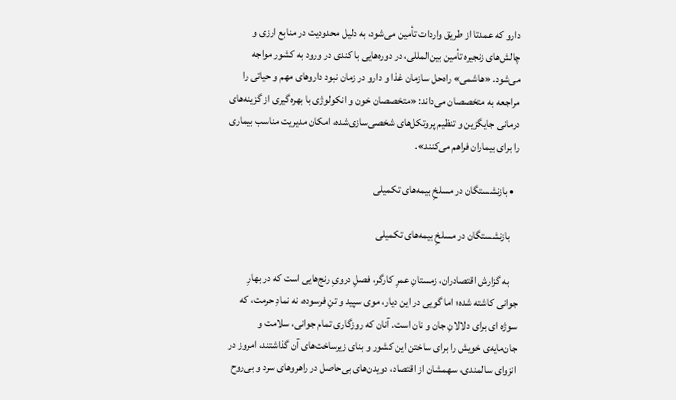دارو که عمدتا از طریق واردات تأمین می‌شود، به دلیل محدودیت در منابع ارزی و چالش‌های زنجیره تأمین بین‌المللی، در دوره‌هایی با کندی در ورود به کشور مواجه می‌شود. «هاشمی» راه‌حل سازمان غذا و دارو در زمان نبود داروهای مهم و حیاتی را مراجعه به متخصصان می‌داند: «متخصصان خون و انکولوژی با بهره‌گیری از گزینه‌های درمانی جایگزین و تنظیم پروتکل‌های شخصی‌سازی‌شده، امکان مدیریت مناسب بیماری را برای بیماران فراهم می‌کنند».

  • بازنشستگان در مسلخِ بیمه‌های تکمیلی

    بازنشستگان در مسلخِ بیمه‌های تکمیلی

    به گزارش اقتصادران، زمستانِ عمرِ کارگر، فصلِ درویِ رنج‌هایی است که در بهارِ جوانی کاشته شده؛ اما گویی در این دیار، موی سپید و تنِ فرسوده، نه نمادِ حرمت، که سوژه ای برای دلالانِ جان و نان است. آنان که روزگاری تمام جوانی، سلامت و جان‌مایه‌ی خویش را برای ساختن این کشور و بنای زیرساخت‌های آن گذاشتند، امروز در انزوای سالمندی، سهمشان از اقتصاد، دویدن‌های بی‌حاصل در راهروهای سرد و بی‌روح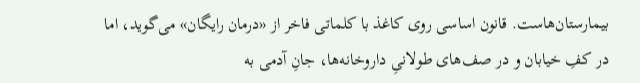بیمارستان‌هاست. قانون اساسی روی کاغذ با کلماتی فاخر از «درمان رایگان» می‌گوید، اما در کفِ خیابان و در صف‌های طولانیِ داروخانه‌ها، جانِ آدمی به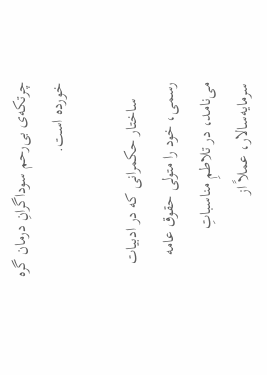چرتکه‌ی بی‌رحم سوداگرانِ درمان گره خورده است.

    ساختار حکمرانی که در ادبیات رسمی، خود را متولی حقوق عامه می‌نامد، در تلاطمِ مناسباتِ سرمایه‌سالار، عملاً از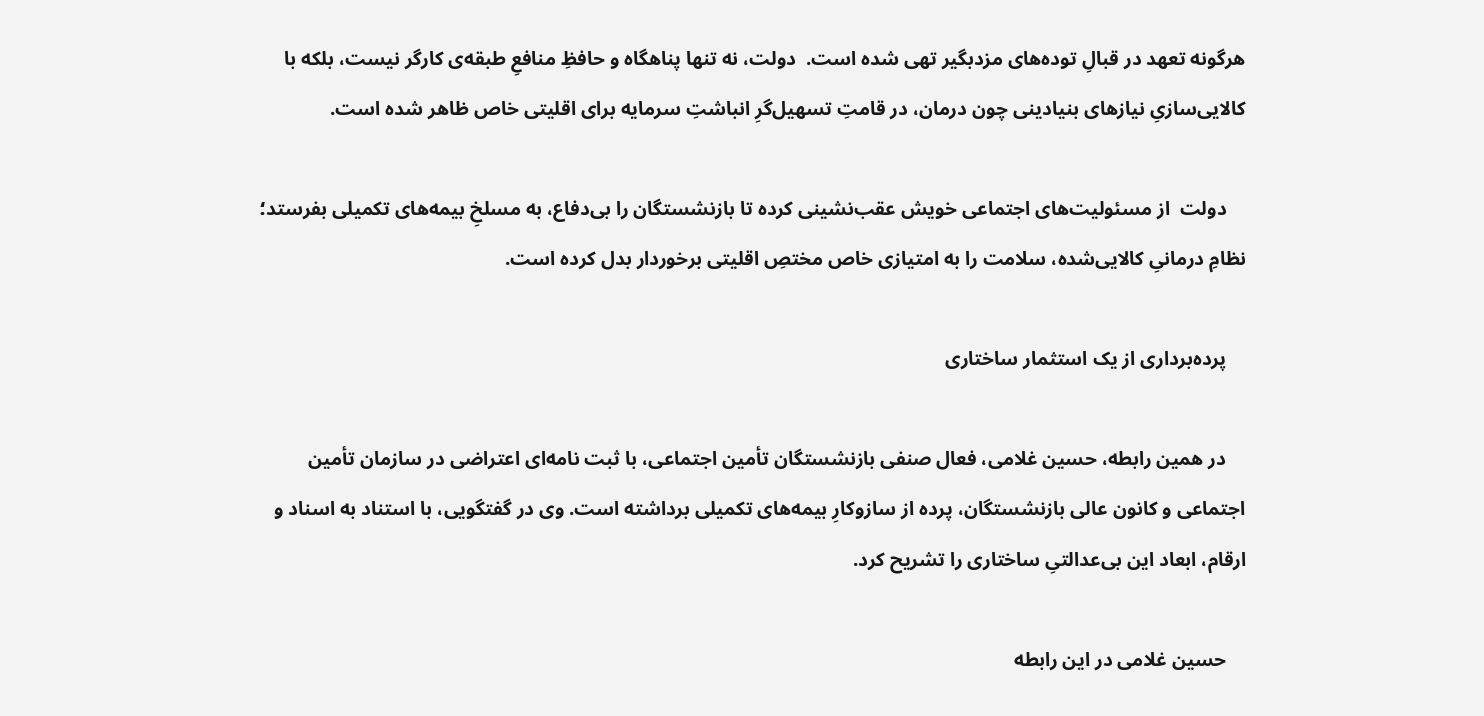هرگونه تعهد در قبالِ توده‌های مزدبگیر تهی شده است.  دولت، نه تنها پناهگاه و حافظِ منافعِ طبقه‌ی کارگر نیست، بلکه با کالایی‌سازیِ نیازهای بنیادینی چون درمان، در قامتِ تسهیل‌گرِ انباشتِ سرمایه برای اقلیتی خاص ظاهر شده است.

    دولت  از مسئولیت‌های اجتماعی خویش عقب‌نشینی کرده تا بازنشستگان را بی‌دفاع، به مسلخِ بیمه‌های تکمیلی بفرستد؛  نظامِ درمانیِ کالایی‌شده، سلامت را به امتیازی خاص مختصِ اقلیتی برخوردار بدل کرده است.

    پرده‌برداری از یک استثمار ساختاری

    در همین رابطه، حسین غلامی، فعال صنفی بازنشستگان تأمین اجتماعی، با ثبت نامه‌ای اعتراضی در سازمان تأمین اجتماعی و کانون عالی بازنشستگان، پرده از سازوکارِ بیمه‌های تکمیلی برداشته است. وی در گفتگویی، با استناد به اسناد و ارقام، ابعاد این بی‌عدالتیِ ساختاری را تشریح کرد.

    حسین غلامی در این رابطه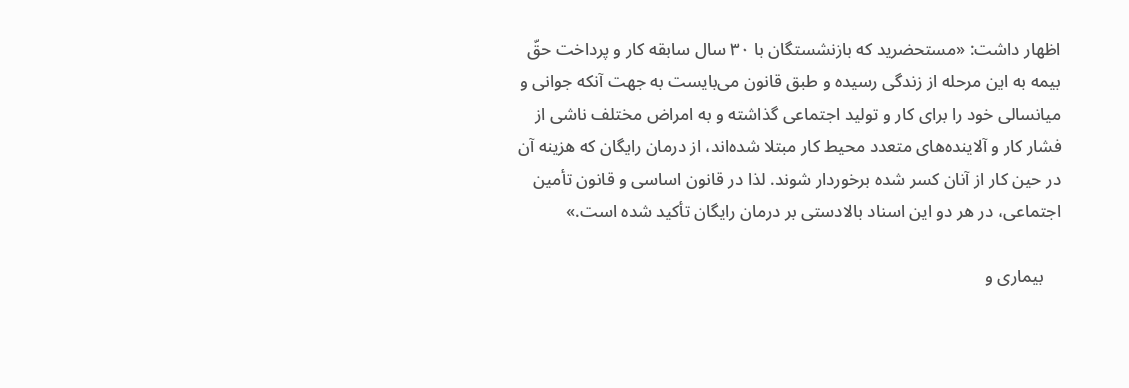اظهار داشت: «مستحضرید که بازنشستگان با ۳۰ سال سابقه کار و پرداخت حقّ بیمه به این مرحله از زندگی رسیده و طبق قانون می‌بایست به جهت آنکه جوانی و میانسالی خود را برای کار و تولید اجتماعی گذاشته و به امراض مختلف ناشی از فشار کار و آلاینده‌های متعدد محیط کار مبتلا شده‌اند، از درمان رایگان که هزینه آن در حین کار از آنان کسر شده برخوردار شوند. لذا در قانون اساسی و قانون تأمین اجتماعی، در هر دو این اسناد بالادستی بر درمان رایگان تأکید شده است.»

    بیماری و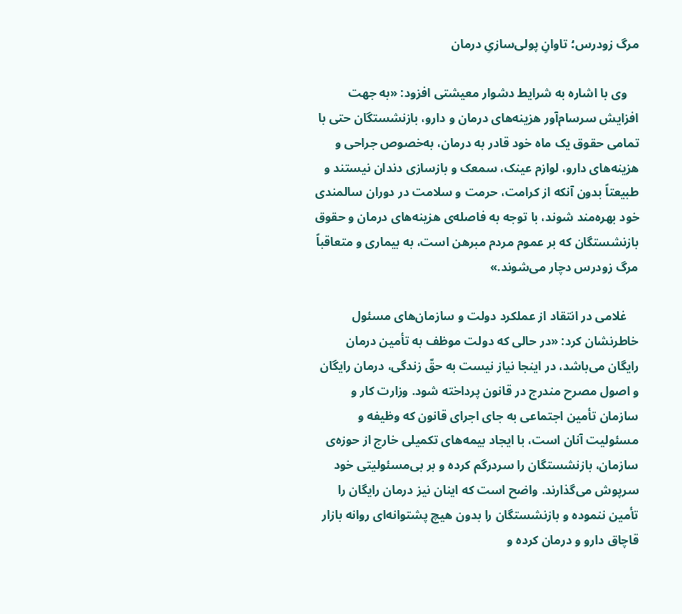مرگ زودرس؛ تاوانِ پولی‌سازیِ درمان

    وی با اشاره به شرایط دشوار معیشتی افزود: «به جهت افزایش سرسام‌آور هزینه‌های درمان و دارو، بازنشستگان حتی با تمامی حقوق یک ماه خود قادر به درمان، به‌خصوص جراحی و هزینه‌های دارو، لوازم عینک، سمعک و بازسازی دندان نیستند و طبیعتاً بدون آنکه از کرامت، حرمت و سلامت در دوران سالمندی خود بهره‌مند شوند، با توجه به فاصله‌ی هزینه‌های درمان و حقوق بازنشستگان که بر عموم مردم مبرهن است، به بیماری و متعاقباً مرگ زودرس دچار می‌شوند.»

    غلامی در انتقاد از عملکرد دولت و سازمان‌های مسئول خاطرنشان کرد: «در حالی که دولت موظف به تأمین درمان رایگان می‌باشد، در اینجا نیاز نیست به حقّ زندگی، درمان رایگان و اصول مصرح مندرج در قانون پرداخته شود. وزارت کار و سازمان تأمین اجتماعی به جای اجرای قانون که وظیفه و مسئولیت آنان است، با ایجاد بیمه‌های تکمیلی خارج از حوزه‌ی سازمان، بازنشستگان را سردرگم کرده و بر بی‌مسئولیتی خود سرپوش می‌گذارند. واضح است که اینان نیز درمان رایگان را تأمین ننموده و بازنشستگان را بدون هیچ پشتوانه‌ای روانه بازار قاچاق دارو و درمان کرده و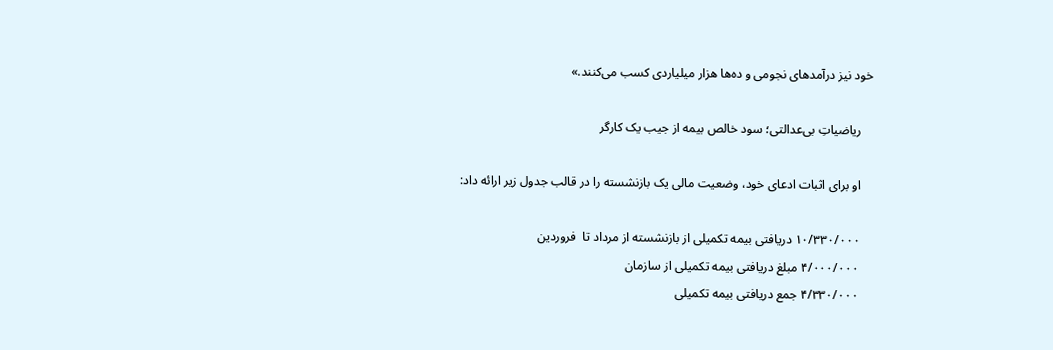خود نیز درآمدهای نجومی و ده‌ها هزار میلیاردی کسب می‌کنند.»

    ریاضیاتِ بی‌عدالتی؛ سود خالص بیمه از جیب یک کارگر

    او برای اثبات ادعای خود، وضعیت مالی یک بازنشسته را در قالب جدول زیر ارائه داد:

    ۱۰/۳۳۰/۰۰۰ دریافتی بیمه تکمیلی از بازنشسته از مرداد تا  فروردین
    ۴/۰۰۰/۰۰۰ مبلغ دریافتی بیمه تکمیلی از سازمان
    ۴/۳۳۰/۰۰۰ جمع دریافتی بیمه تکمیلی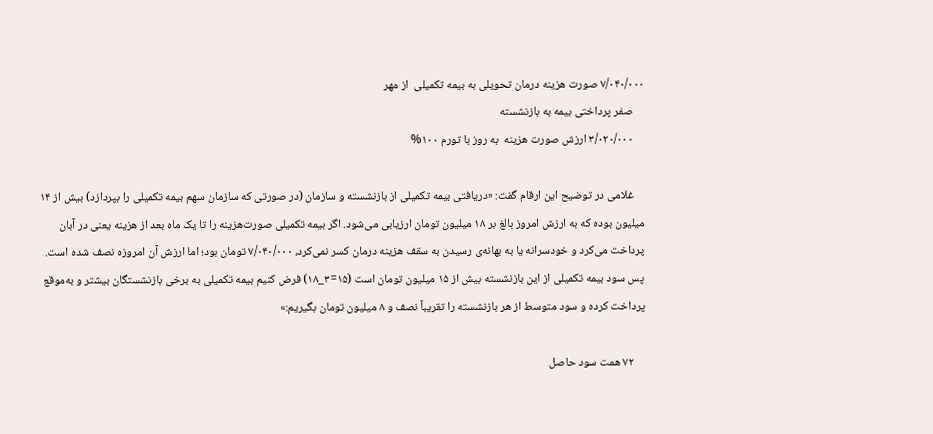۷/۰۴۰/۰۰۰ صورت هزینه درمان تحویلی به بیمه تکمیلی  از مهر
    صفر پرداختی بیمه به بازنشسته
    ۳/۰۲۰/۰۰۰ ارزش صورت هزینه  به روز با تورم ۱۰۰%

    غلامی در توضیح این ارقام گفت: «دریافتی بیمه تکمیلی از بازنشسته و سازمان (در صورتی که سازمان سهم بیمه تکمیلی را بپردازد) بیش از ۱۴ میلیون بوده که به ارزش امروز بالغ بر ۱۸ میلیون تومان ارزیابی می‌شود. اگر بیمه تکمیلی صورت‌هزینه را تا یک ماه بعد از هزینه یعنی در آبان پرداخت می‌کرد و خودسرانه یا به بهانه‌ی رسیدن به سقف هزینه درمان کسر نمی‌کرد، ۷/۰۴۰/۰۰۰ تومان بود؛ اما ارزش آن امروزه نصف شده است. پس سود بیمه تکمیلی از این بازنشسته بیش از ۱۵ میلیون تومان است (۱۵=۳_۱۸) فرض کنیم بیمه تکمیلی به برخی بازنشستگان بیشتر و به‌موقع پرداخت کرده و سود متوسط از هر بازنشسته را تقریباً نصف و ۸ میلیون تومان بگیریم:»

    ۷۲ همت سود حاصل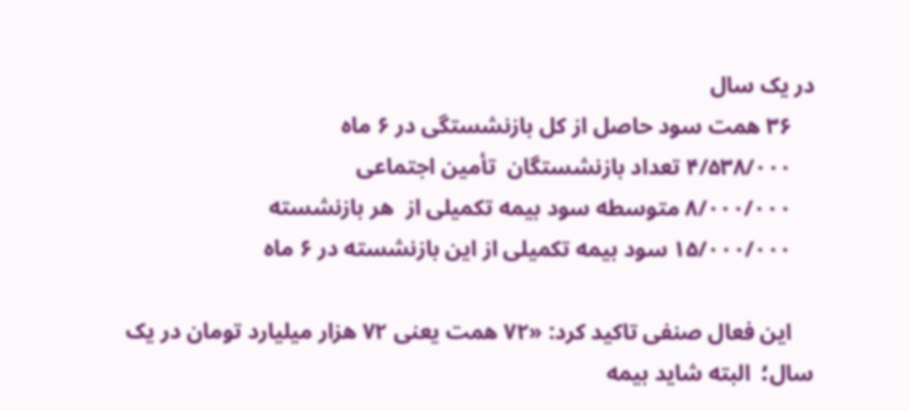در یک سال
    ۳۶ همت سود حاصل از کل بازنشستگی در ۶ ماه
    ۴/۵۳۸/۰۰۰ تعداد بازنشستگان  تأمین اجتماعی
    ۸/۰۰۰/۰۰۰ متوسطه سود بیمه تکمیلی از  هر بازنشسته
    ۱۵/۰۰۰/۰۰۰ سود بیمه تکمیلی از این بازنشسته در ۶ ماه

    این فعال صنفی تاکید کرد: «۷۲ همت یعنی ۷۲ هزار میلیارد تومان در یک سال؛  البته شاید بیمه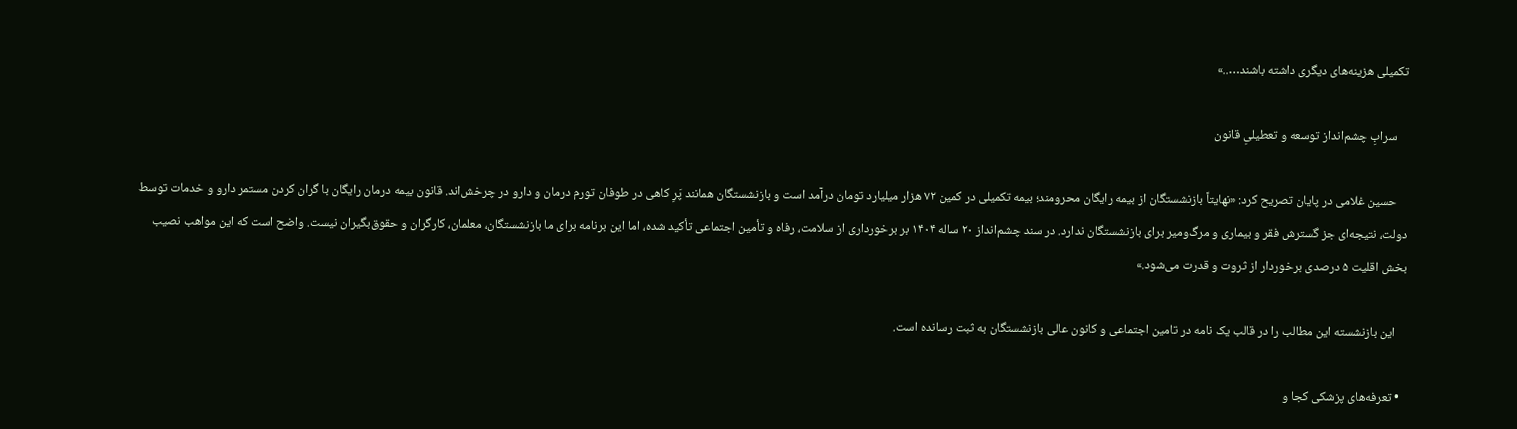تکمیلی هزینه‌های دیگری داشته باشند…..»

    سرابِ چشم‌انداز توسعه و تعطیلیِ قانون

    حسین غلامی در پایان تصریح کرد: «نهایتاً بازنشستگان از بیمه رایگان محرومند؛ بیمه تکمیلی در کمین ۷۲ هزار میلیارد تومان درآمد است و بازنشستگان همانند پَرِ کاهی در طوفان تورم درمان و دارو در چرخش‌اند. قانون بیمه درمان رایگان با گران کردن مستمر دارو و خدمات توسط دولت، نتیجه‌ای جز گسترش فقر و بیماری و مرگ‌ومیر برای بازنشستگان ندارد. در سند چشم‌انداز ۲۰ ساله ۱۴۰۴ بر برخورداری از سلامت، رفاه و تأمین اجتماعی تأکید شده، اما این برنامه برای ما بازنشستگان، معلمان، کارگران و حقوق‌بگیران نیست. واضح است که این مواهب نصیب بخش اقلیت ۵ درصدی برخوردار از ثروت و قدرت می‌شود.»

    این بازنشسته این مطالب را در قالب یک نامه در تامین اجتماعی و کانون عالی بازنشستگان به ثبت رسانده است.

  • تعرفه‌های پزشکی کجا و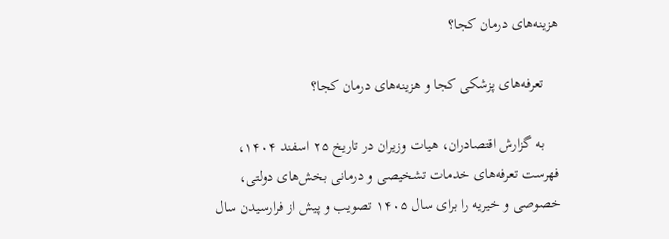هزینه‌های درمان کجا؟

    تعرفه‌های پزشکی کجا و هزینه‌های درمان کجا؟

    به گزارش اقتصادران، هیات وزیران در تاریخ ۲۵ اسفند ۱۴۰۴، فهرست تعرفه‌های خدمات تشخیصی و درمانی بخش‌های دولتی، خصوصی و خیریه را برای سال ۱۴۰۵ تصویب و پیش از فرارسیدن سال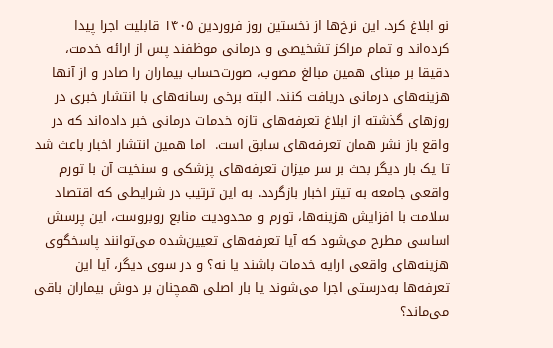نو ابلاغ کرد. این نرخ‌ها از نخستین روز فروردین ۱۴۰۵ قابلیت اجرا پیدا کرده‌اند و تمام مراکز تشخیصی و درمانی موظفند پس از ارائه خدمت، دقیقا بر مبنای همین مبالغ مصوب، صورت‌حساب بیماران را صادر و از آنها هزینه‌های درمانی دریافت کنند. البته برخی رسانه‌های با انتشار خبری در روزهای گذشته از ابلاغ تعرفه‌های تازه خدمات درمانی خبر داده‌اند که در واقع باز نشر همان تعرفه‌های سابق است.  اما همین انتشار اخبار باعث شد تا یک بار دیگر بحث بر سر میزان تعرفه‌های پزشکی و سنخیت آن با تورم واقعی جامعه به تیتر اخبار بازگردد. به این ترتیب در شرایطی که اقتصاد سلامت با افزایش هزینه‌ها، تورم و محدودیت منابع روبروست، این پرسش اساسی مطرح می‌شود که آیا تعرفه‌های تعیین‌شده می‌توانند پاسخگوی هزینه‌های واقعی ارایه خدمات باشند یا نه؟ و در سوی دیگر، آیا این تعرفه‌ها به‌درستی اجرا می‌شوند یا بار اصلی همچنان بر دوش بیماران باقی می‌ماند؟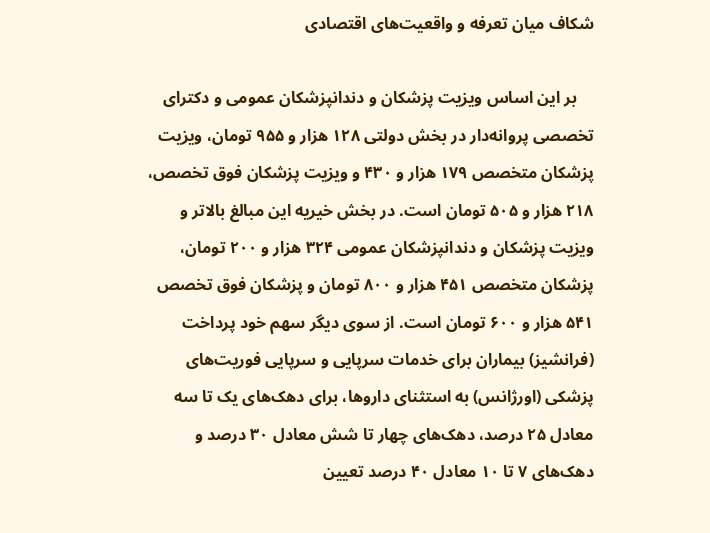شکاف میان تعرفه و واقعیت‌های اقتصادی

    بر این اساس ویزیت پزشکان و دندانپزشکان عمومی و دکترای تخصصی پروانه‌دار در بخش دولتی ۱۲۸ هزار و ۹۵۵ تومان، ویزیت پزشکان متخصص ۱۷۹ هزار و ۴۳۰ و ویزیت پزشکان فوق تخصص، ۲۱۸ هزار و ۵۰۵ تومان است. در بخش خیریه این مبالغ بالاتر و ویزیت پزشکان و دندانپزشکان عمومی ۳۲۴ هزار و ۲۰۰ تومان، پزشکان متخصص ۴۵۱ هزار و ۸۰۰ تومان و پزشکان فوق تخصص ۵۴۱ هزار و ۶۰۰ تومان است. از سوی دیگر سهم خود پرداخت (فرانشیز) بیماران برای خدمات سرپایی و سرپایی فوریت‌های پزشکی (اورژانس) به استثنای داروها، برای دهک‌های یک تا سه معادل ۲۵ درصد، دهک‌های چهار تا شش معادل ۳۰ درصد و دهک‌های ۷ تا ۱۰ معادل ۴۰ درصد تعیین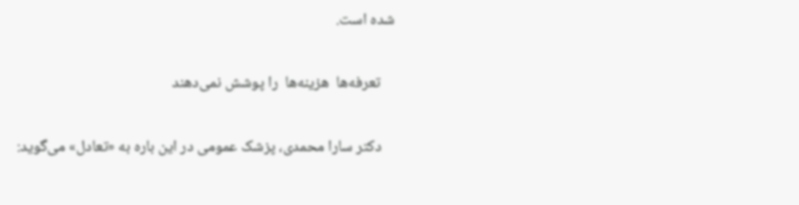شده است.

    تعرفه‌ها  هزینه‌ها  را پوشش نمی‌دهند

    دکتر سارا محمدی، پزشک عمومی در این باره به «تعادل» می‌گوید: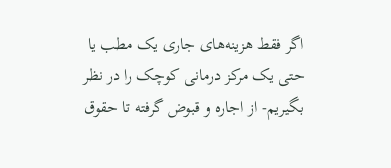اگر فقط هزینه‌های جاری یک مطب یا حتی یک مرکز درمانی کوچک را در نظر بگیریم- از اجاره و قبوض گرفته تا حقوق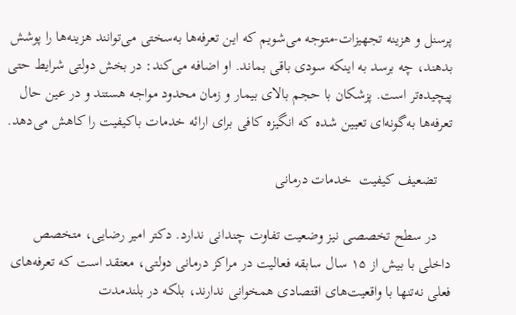پرسنل و هزینه تجهیزات-متوجه می‌شویم که این تعرفه‌ها به‌سختی می‌توانند هزینه‌ها را پوشش بدهند، چه برسد به اینکه سودی باقی بماند. او اضافه می‌کند: در بخش دولتی شرایط حتی پیچیده‌تر است. پزشکان با حجم بالای بیمار و زمان محدود مواجه هستند و در عین حال تعرفه‌ها به‌گونه‌ای تعیین شده که انگیزه کافی برای ارائه خدمات باکیفیت را کاهش می‌دهد.

    تضعیف کیفیت  خدمات درمانی

    در سطح تخصصی نیز وضعیت تفاوت چندانی ندارد. دکتر امیر رضایی، متخصص داخلی با بیش از ۱۵ سال سابقه فعالیت در مراکز درمانی دولتی، معتقد است که تعرفه‌های فعلی نه‌تنها با واقعیت‌های اقتصادی همخوانی ندارند، بلکه در بلندمدت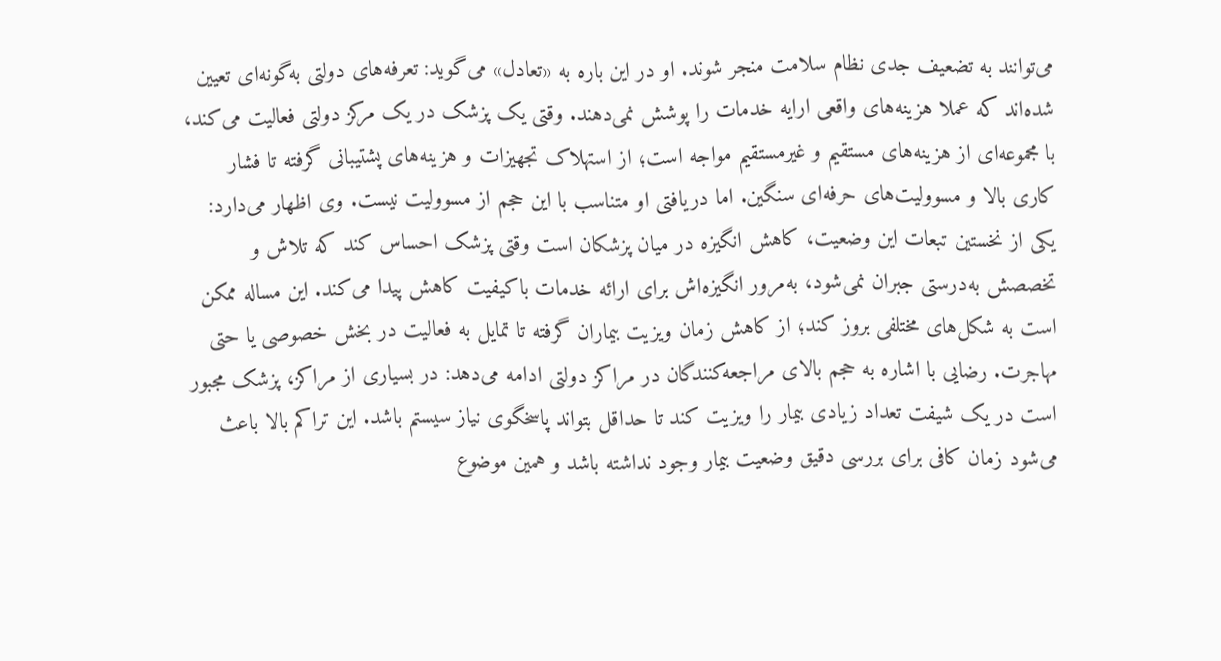می‌توانند به تضعیف جدی نظام سلامت منجر شوند. او در این باره به «تعادل» می‌گوید: تعرفه‌های دولتی به‌گونه‌ای تعیین شده‌اند که عملا هزینه‌های واقعی ارایه خدمات را پوشش نمی‌دهند. وقتی یک پزشک در یک مرکز دولتی فعالیت می‌کند، با مجموعه‌ای از هزینه‌های مستقیم و غیرمستقیم مواجه است؛ از استهلاک تجهیزات و هزینه‌های پشتیبانی گرفته تا فشار کاری بالا و مسوولیت‌های حرفه‌ای سنگین. اما دریافتی او متناسب با این حجم از مسوولیت نیست. وی اظهار می‌دارد: یکی از نخستین تبعات این وضعیت، کاهش انگیزه در میان پزشکان است وقتی پزشک احساس کند که تلاش و تخصصش به‌درستی جبران نمی‌شود، به‌مرور انگیزه‌اش برای ارائه خدمات باکیفیت کاهش پیدا می‌کند. این مساله ممکن است به شکل‌های مختلفی بروز کند؛ از کاهش زمان ویزیت بیماران گرفته تا تمایل به فعالیت در بخش خصوصی یا حتی مهاجرت. رضایی با اشاره به حجم بالای مراجعه‌کنندگان در مراکز دولتی ادامه می‌دهد: در بسیاری از مراکز، پزشک مجبور است در یک شیفت تعداد زیادی بیمار را ویزیت کند تا حداقل بتواند پاسخگوی نیاز سیستم باشد. این تراکم بالا باعث می‌شود زمان کافی برای بررسی دقیق وضعیت بیمار وجود نداشته باشد و همین موضوع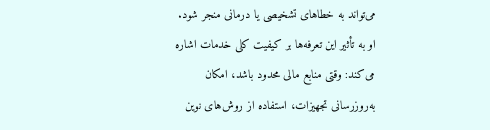می‌تواند به خطاهای تشخیصی یا درمانی منجر شود. او به تأثیر این تعرفه‌ها بر کیفیت کلی خدمات اشاره می‌کند: وقتی منابع مالی محدود باشد، امکان به‌روزرسانی تجهیزات، استفاده از روش‌های نوین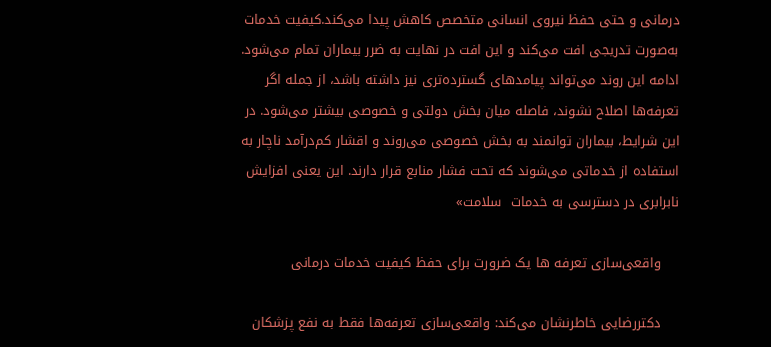درمانی و حتی حفظ نیروی انسانی متخصص کاهش پیدا می‌کند.کیفیت خدمات به‌صورت تدریجی افت می‌کند و این افت در نهایت به ضرر بیماران تمام می‌شود. ادامه این روند می‌تواند پیامدهای گسترده‌تری نیز داشته باشد، از جمله اگر تعرفه‌ها اصلاح نشوند، فاصله میان بخش دولتی و خصوصی بیشتر می‌شود. در این شرایط، بیماران توانمند به بخش خصوصی می‌روند و اقشار کم‌درآمد ناچار به استفاده از خدماتی می‌شوند که تحت فشار منابع قرار دارند. این یعنی افزایش نابرابری در دسترسی به خدمات  سلامت»

    واقعی‌سازی تعرفه ها یک ضرورت برای حفظ کیفیت خدمات درمانی

    دکتررضایی خاطرنشان می‌کند: واقعی‌سازی تعرفه‌ها فقط به نفع پزشکان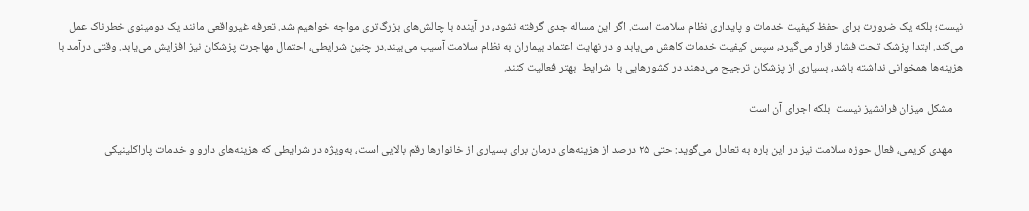نیست؛ بلکه یک ضرورت برای حفظ کیفیت خدمات و پایداری نظام سلامت است. اگر این مساله جدی گرفته نشود، در آینده با چالش‌های بزرگ‌تری مواجه خواهیم شد. تعرفه غیرواقعی مانند یک دومینوی خطرناک عمل می‌کند. ابتدا پزشک تحت فشار قرار می‌گیرد، سپس کیفیت خدمات کاهش می‌یابد و در نهایت اعتماد بیماران به نظام سلامت آسیب می‌بیند.در چنین شرایطی، احتمال مهاجرت پزشکان نیز افزایش می‌یابد. وقتی درآمد با هزینه‌ها همخوانی نداشته باشد، بسیاری از پزشکان ترجیح می‌دهند در کشورهایی با  شرایط  بهتر فعالیت کنند.

    مشکل میزان فرانشیز نیست  بلکه اجرای آن است

    مهدی کریمی، فعال حوزه سلامت نیز در این باره به تعادل می‌گوید: حتی ۲۵ درصد از هزینه‌های درمان برای بسیاری از خانوارها رقم بالایی است، به‌ویژه در شرایطی که هزینه‌های دارو و خدمات پاراکلینیکی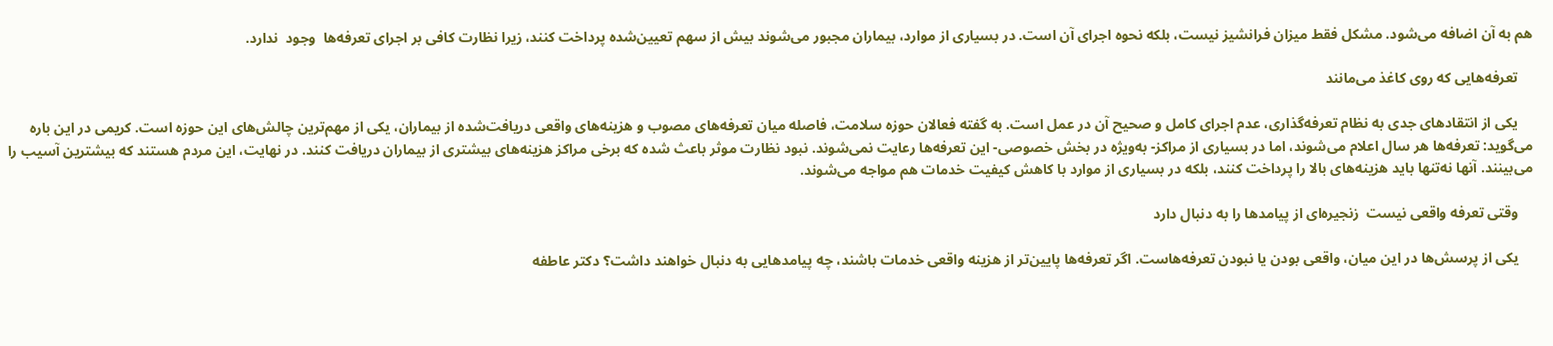هم به آن اضافه می‌شود. مشکل فقط میزان فرانشیز نیست، بلکه نحوه اجرای آن است. در بسیاری از موارد، بیماران مجبور می‌شوند بیش از سهم تعیین‌شده پرداخت کنند، زیرا نظارت کافی بر اجرای تعرفه‌ها  وجود  ندارد.

    تعرفه‌هایی که روی کاغذ می‌مانند

    یکی از انتقادهای جدی به نظام تعرفه‌گذاری، عدم اجرای کامل و صحیح آن در عمل است. به گفته فعالان حوزه سلامت، فاصله میان تعرفه‌های مصوب و هزینه‌های واقعی دریافت‌شده از بیماران، یکی از مهم‌ترین چالش‌های این حوزه است. کریمی در این باره می‌گوید: تعرفه‌ها هر سال اعلام می‌شوند، اما در بسیاری از مراکز- به‌ویژه در بخش خصوصی- این تعرفه‌ها رعایت نمی‌شوند. نبود نظارت موثر باعث شده که برخی مراکز هزینه‌های بیشتری از بیماران دریافت کنند. در نهایت، این مردم هستند که بیشترین آسیب را می‌بینند. آنها نه‌تنها باید هزینه‌های بالا را پرداخت کنند، بلکه در بسیاری از موارد با کاهش کیفیت خدمات هم مواجه می‌شوند.

    وقتی تعرفه واقعی نیست  زنجیره‌ای از پیامدها را به دنبال دارد

    یکی از پرسش‌ها در این میان، واقعی بودن یا نبودن تعرفه‌هاست. اگر تعرفه‌ها پایین‌تر از هزینه واقعی خدمات باشند، چه پیامدهایی به دنبال خواهند داشت؟ دکتر عاطفه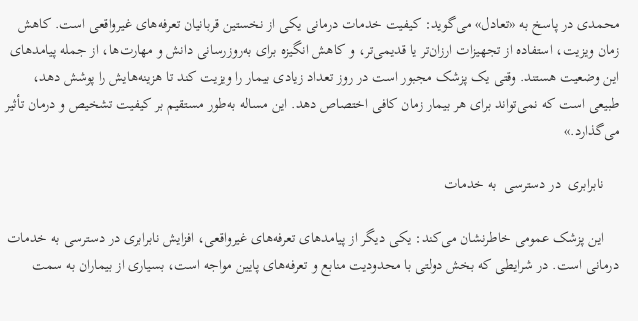محمدی در پاسخ به «تعادل» می‌گوید: کیفیت خدمات درمانی یکی از نخستین قربانیان تعرفه‌های غیرواقعی است. کاهش زمان ویزیت، استفاده از تجهیزات ارزان‌تر یا قدیمی‌تر، و کاهش انگیزه برای به‌روزرسانی دانش و مهارت‌ها، از جمله پیامدهای این وضعیت هستند. وقتی یک پزشک مجبور است در روز تعداد زیادی بیمار را ویزیت کند تا هزینه‌هایش را پوشش دهد، طبیعی است که نمی‌تواند برای هر بیمار زمان کافی اختصاص دهد. این مساله به‌طور مستقیم بر کیفیت تشخیص و درمان تأثیر می‌گذارد.»

    نابرابری  در دسترسی  به خدمات

    این پزشک عمومی خاطرنشان می‌کند: یکی دیگر از پیامدهای تعرفه‌های غیرواقعی، افزایش نابرابری در دسترسی به خدمات درمانی است. در شرایطی که بخش دولتی با محدودیت منابع و تعرفه‌های پایین مواجه است، بسیاری از بیماران به سمت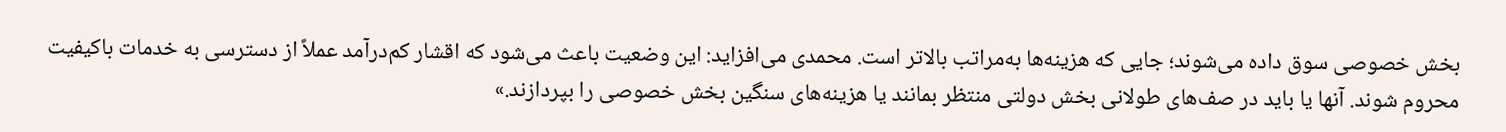بخش خصوصی سوق داده می‌شوند؛ جایی که هزینه‌ها به‌مراتب بالاتر است. محمدی می‌افزاید: این وضعیت باعث می‌شود که اقشار کم‌درآمد عملاً از دسترسی به خدمات باکیفیت محروم شوند. آنها یا باید در صف‌های طولانی بخش دولتی منتظر بمانند یا هزینه‌های سنگین بخش خصوصی را بپردازند.»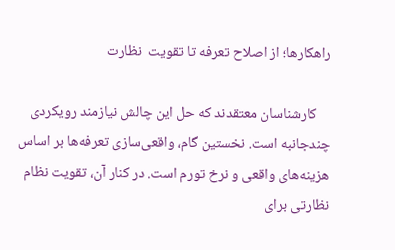راهکارها؛ از اصلاح تعرفه تا تقویت  نظارت

    کارشناسان معتقدند که حل این چالش نیازمند رویکردی چندجانبه است. نخستین گام، واقعی‌سازی تعرفه‌ها بر اساس هزینه‌های واقعی و نرخ تورم است. در کنار آن، تقویت نظام نظارتی برای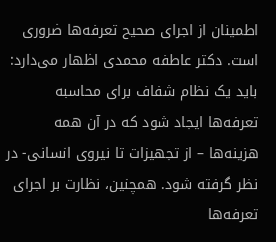اطمینان از اجرای صحیح تعرفه‌ها ضروری است. دکتر عاطفه محمدی اظهار می‌دارد: باید یک نظام شفاف برای محاسبه تعرفه‌ها ایجاد شود که در آن همه هزینه‌ها – از تجهیزات تا نیروی انسانی- در نظر گرفته شود. همچنین، نظارت بر اجرای تعرفه‌ها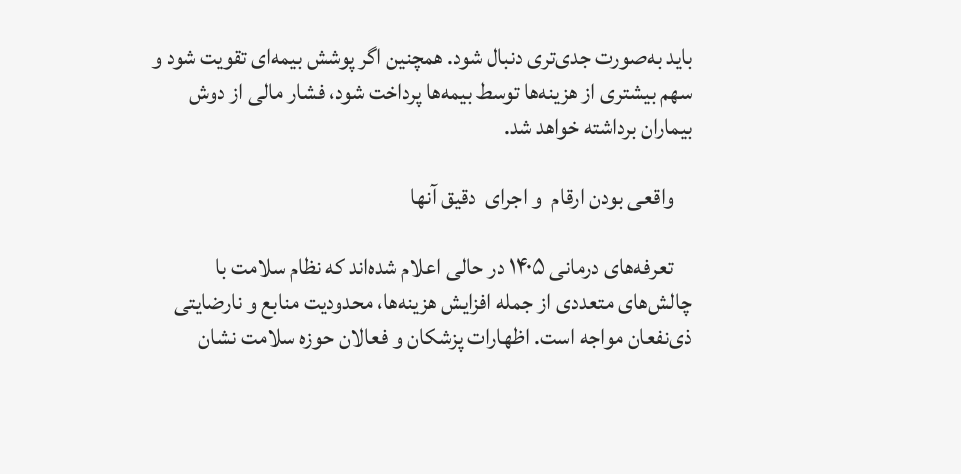باید به‌صورت جدی‌تری دنبال شود. همچنین اگر پوشش بیمه‌ای تقویت شود و سهم بیشتری از هزینه‌ها توسط بیمه‌ها پرداخت شود، فشار مالی از دوش بیماران برداشته خواهد شد.

    واقعی بودن ارقام  و اجرای  دقیق آنها

    تعرفه‌های درمانی ۱۴۰۵ در حالی اعلام شده‌اند که نظام سلامت با چالش‌های متعددی از جمله افزایش هزینه‌ها، محدودیت منابع و نارضایتی ذی‌نفعان مواجه است. اظهارات پزشکان و فعالان حوزه سلامت نشان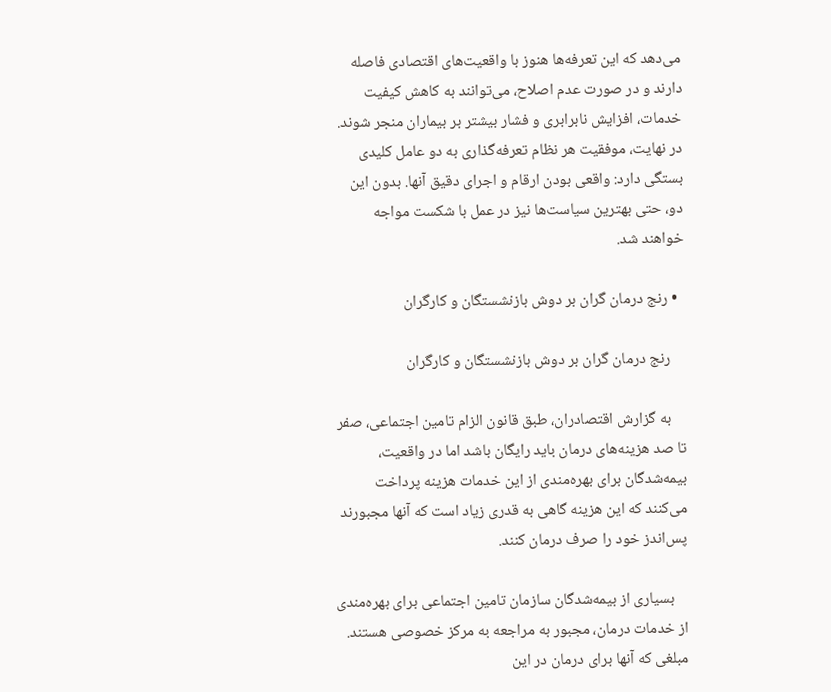می‌دهد که این تعرفه‌ها هنوز با واقعیت‌های اقتصادی فاصله دارند و در صورت عدم اصلاح، می‌توانند به کاهش کیفیت خدمات، افزایش نابرابری و فشار بیشتر بر بیماران منجر شوند. در نهایت، موفقیت هر نظام تعرفه‌گذاری به دو عامل کلیدی بستگی دارد: واقعی بودن ارقام و اجرای دقیق آنها. بدون این دو، حتی بهترین سیاست‌ها نیز در عمل با شکست مواجه خواهند شد.

  • رنج درمان گران بر دوش بازنشستگان و کارگران

    رنج درمان گران بر دوش بازنشستگان و کارگران

    به گزارش اقتصادران، طبق قانون الزام تامین اجتماعی، صفر تا صد هزینه‌های درمان باید رایگان باشد اما در واقعیت، بیمه‌شدگان برای بهره‌مندی از این خدمات هزینه پرداخت می‌کنند که این هزینه گاهی به قدری زیاد است که آنها مجبورند پس‌اندز خود را صرف درمان کنند.

    بسیاری از بیمه‌شدگان سازمان تامین اجتماعی برای بهره‌مندی از خدمات درمان، مجبور به مراجعه به مرکز خصوصی هستند. مبلغی که آنها برای درمان در این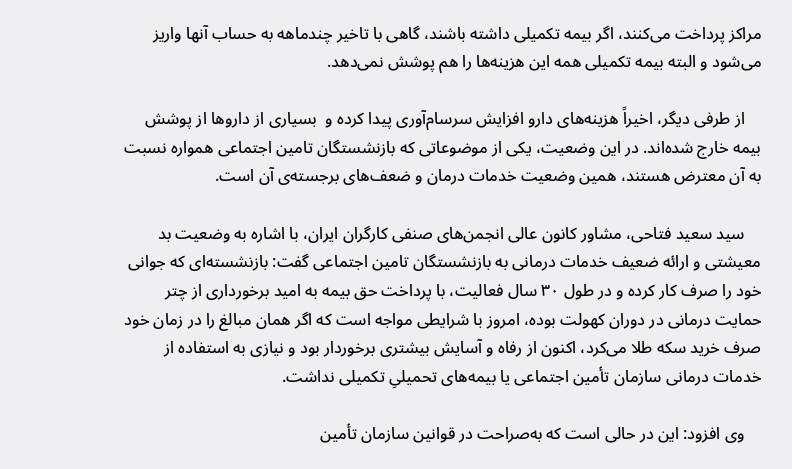مراکز پرداخت می‌کنند، اگر بیمه تکمیلی داشته باشند، گاهی با تاخیر چندماهه به حساب آنها واریز می‌شود و البته بیمه تکمیلی همه این هزینه‌ها را هم‌ پوشش نمی‌دهد.

    از طرفی دیگر، اخیراً هزینه‌های دارو افزایش سرسام‌آوری پیدا کرده و  بسیاری از داروها از پوشش بیمه خارج شده‌اند. در این وضعیت، یکی از موضوعاتی که بازنشستگان تامین اجتماعی همواره نسبت به آن معترض هستند، همین وضعیت خدمات درمان و ضعف‌های برجسته‌ی آن است.

    سید سعید فتاحی، مشاور کانون عالی انجمن‌های صنفی کارگران ایران، با اشاره به وضعیت بد معیشتی و ارائه ضعیف خدمات درمانی به بازنشستگان تامین اجتماعی گفت: بازنشسته‌ای که جوانی خود را صرف کار کرده و در طول ۳۰ سال فعالیت، با پرداخت حق بیمه به امید برخورداری از چتر حمایت درمانی در دوران کهولت بوده، امروز با شرایطی مواجه است که اگر همان مبالغ را در زمان خود صرف خرید سکه طلا می‌کرد، اکنون از رفاه و آسایش بیشتری برخوردار بود و نیازی به استفاده از خدمات درمانی سازمان تأمین اجتماعی یا بیمه‌های تحمیلیِ تکمیلی نداشت.

    وی افزود: این در حالی است که به‌صراحت در قوانین سازمان تأمین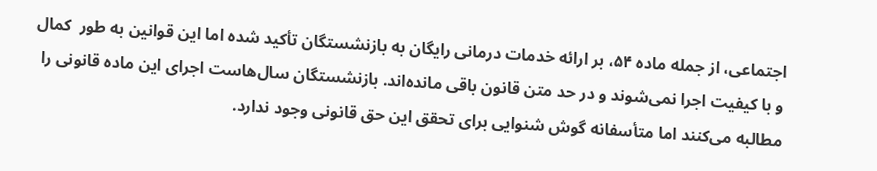اجتماعی، از جمله ماده ۵۴، بر ارائه خدمات درمانی رایگان به بازنشستگان تأکید شده اما این قوانین به طور  کمال و با کیفیت اجرا نمی‌شوند و در حد متن قانون باقی مانده‌اند. بازنشستگان سال‌هاست اجرای این ماده قانونی را مطالبه می‌کنند اما متأسفانه گوش شنوایی برای تحقق این حق قانونی وجود ندارد.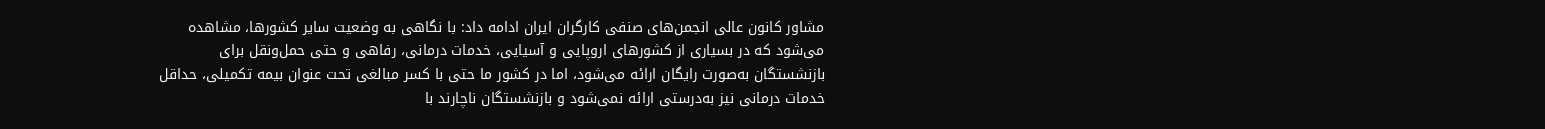مشاور کانون عالی انجمن‌های صنفی کارگران ایران ادامه داد: با نگاهی به وضعیت سایر کشورها، مشاهده می‌شود که در بسیاری از کشورهای اروپایی و آسیایی، خدمات درمانی، رفاهی و حتی حمل‌ونقل برای بازنشستگان به‌صورت رایگان ارائه می‌شود، اما در کشور ما حتی با کسر مبالغی تحت عنوان بیمه تکمیلی، حداقل خدمات درمانی نیز به‌درستی ارائه نمی‌شود و بازنشستگان ناچارند با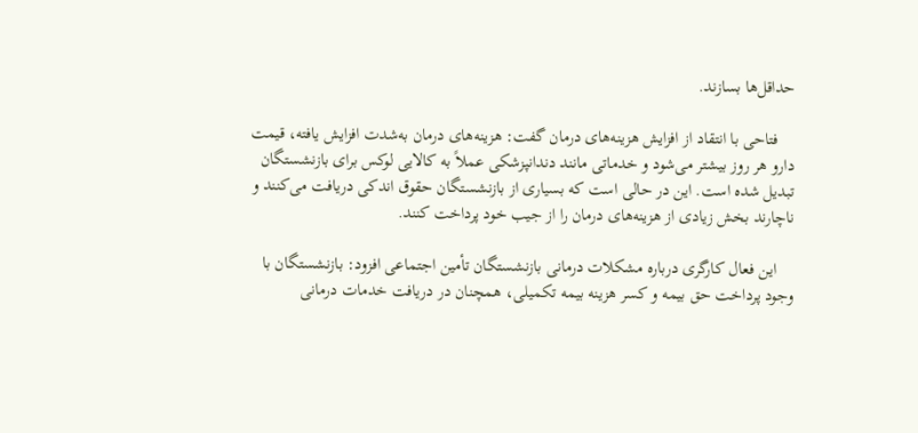حداقل‌ها بسازند.

    فتاحی با انتقاد از افزایش هزینه‌های درمان گفت: هزینه‌های درمان به‌شدت افزایش یافته، قیمت دارو هر روز بیشتر می‌شود و خدماتی مانند دندانپزشکی عملاً به کالایی لوکس برای بازنشستگان تبدیل شده است. این در حالی است که بسیاری از بازنشستگان حقوق اندکی دریافت می‌کنند و ناچارند بخش زیادی از هزینه‌های درمان را از جیب خود پرداخت کنند.

    این فعال کارگری درباره مشکلات درمانی بازنشستگان تأمین اجتماعی افزود: بازنشستگان با وجود پرداخت حق بیمه و کسر هزینه بیمه تکمیلی، همچنان در دریافت خدمات درمانی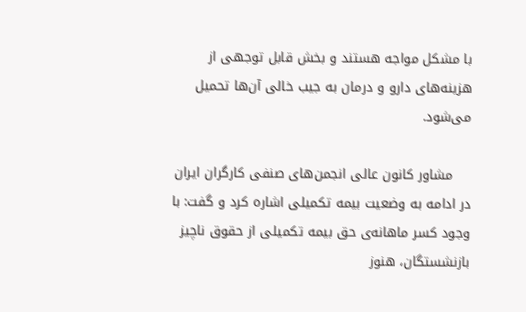با مشکل مواجه هستند و بخش قابل توجهی از هزینه‌های دارو و درمان به جیب خالی آن‌ها تحمیل می‌شود.

    مشاور کانون عالی انجمن‌های صنفی کارگران ایران در ادامه به وضعیت بیمه تکمیلی اشاره کرد و گفت: با وجود کسر ماهانه‌ی حق بیمه تکمیلی از حقوق ناچیز بازنشستگان، هنوز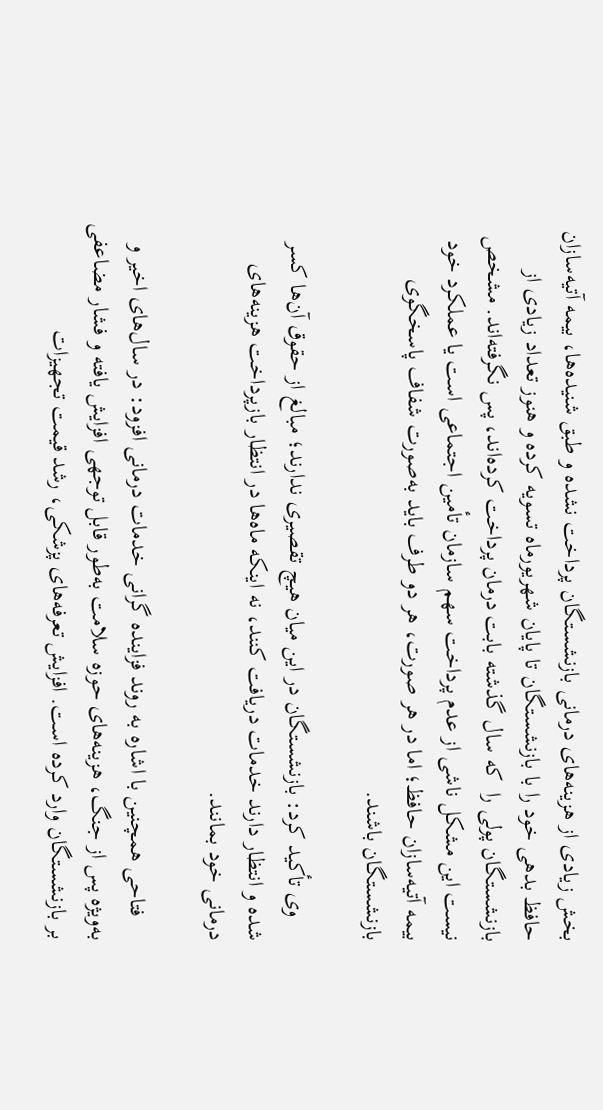بخش زیادی از هزینه‌های درمانی بازنشستگان پرداخت نشده و طبق شنیده‌ها، بیمه آتیه‌سازان حافظ بدهی خود را با بازنشستگان تا پایان شهریورماه تسویه کرده و هنوز تعداد زیادی از بازنشستگان پولی را  که سال گذشته بابت درمان پرداخت کرده‌اند، پس نگرفته‌اند. مشخص نیست این مشکل ناشی از عدم پرداخت سهم سازمان تأمین اجتماعی است یا عملکرد خود بیمه آتیه‌سازان حافظ؛ اما در هر صورت، هر دو طرف باید به‌صورت شفاف پاسخگوی بازنشستگان باشند.

    وی تأکید کرد: بازنشستگان در این میان هیچ تقصیری ندارند؛ مبالغ از حقوق آن‌ها کسر شده و انتظار دارند خدمات دریافت کنند، نه اینکه ماه‌ها در انتظار بازپرداخت هزینه‌های درمانی خود بمانند.

    فتاحی همچنین با اشاره به روند فزاینده گرانی خدمات درمانی افزود: در سال‌های اخیر و به‌ویژه پس از جنگ، هزینه‌های حوزه سلامت به‌طور قابل توجهی افزایش یافته و فشار مضاعفی بر بازنشستگان وارد کرده است. افزایش تعرفه‌های پزشکی، رشد قیمت تجهیزات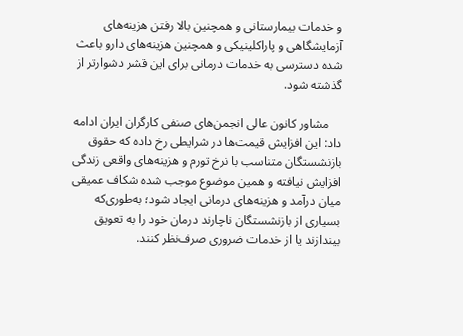و خدمات بیمارستانی و همچنین بالا رفتن هزینه‌های آزمایشگاهی و پاراکلینیکی و همچنین هزینه‌های دارو باعث شده دسترسی به خدمات درمانی برای این قشر دشوارتر از گذشته شود.

    مشاور کانون عالی انجمن‌های صنفی کارگران ایران ادامه داد: این افزایش قیمت‌ها در شرایطی رخ داده که حقوق بازنشستگان متناسب با نرخ تورم و هزینه‌های واقعی زندگی افزایش نیافته و همین موضوع موجب شده شکاف عمیقی میان درآمد و هزینه‌های درمانی ایجاد شود؛ به‌طوری‌که بسیاری از بازنشستگان ناچارند درمان خود را به تعویق بیندازند یا از خدمات ضروری صرف‌نظر کنند.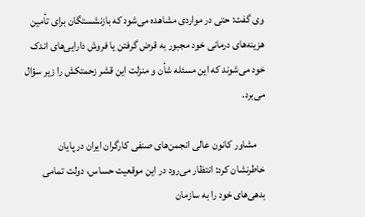وی گفت: حتی در مواردی مشاهده می‌شود که بازنشستگان برای تأمین هزینه‌های درمانی خود مجبور به قرض گرفتن یا فروش دارایی‌های اندک خود می‌شوند که این مسئله شأن و منزلت این قشر زحمتکش را زیر سؤال می‌برد.

    مشاور کانون عالی انجمن‌های صنفی کارگران ایران در پایان خاطرنشان کرد: انتظار می‌رود در این موقعیت حساس، دولت تمامی بدهی‌های خود را به سازمان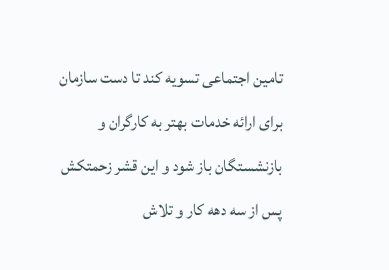تامین اجتماعی تسویه کند تا دست سازمان برای ارائه خدمات بهتر به کارگران و بازنشستگان باز شود و این قشر زحمتکش پس از سه دهه کار و تلاش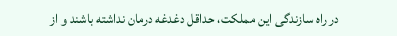در راه سازندگی این مملکت، حداقل دغدغه درمان نداشته باشند و از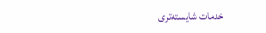خدمات شایسته‌تری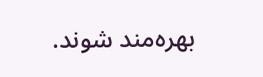بهره‌مند شوند.